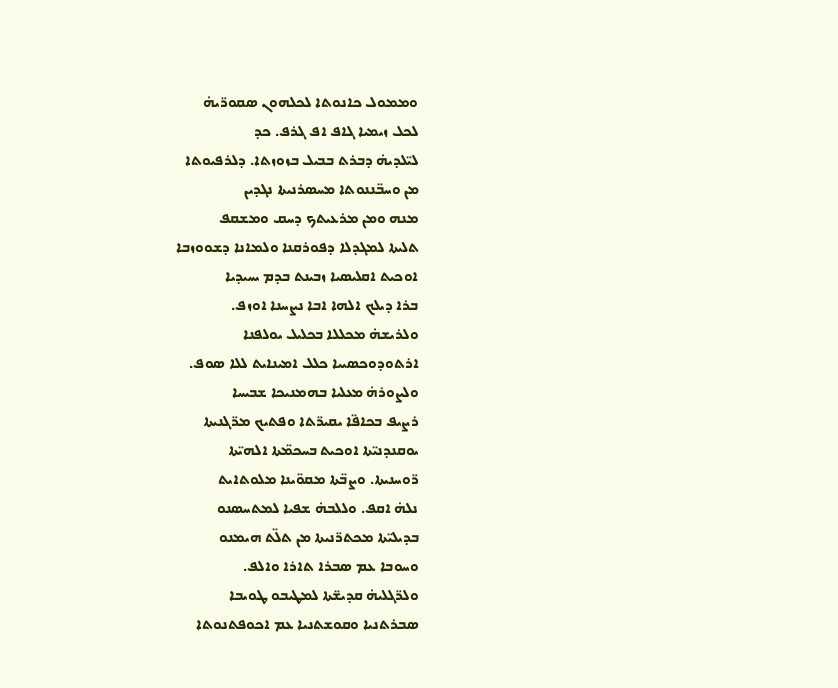ܘܡܡܘܠ ܟܐܢܘܬܐ ܠܟܠܗܘܢ ܣܩܘܪ̈ܝܗ̇
ܠܟܠ ܙܝܡܝܐ ܓܐܦ ܐܦ ܓܪܦ. ܟܕ
ܠܝ̈ܠܕܝܗ̇ ܕܒܪܬ ܒܒܝܠ ܒܙܘܙܬܐ. ܕܠܪܦܝܘܬܐ
ܡܢ ܘܚܒ̈ܢܢܘܬܐ ܡܚܣܪܢܝܬܐ ܢܓܕܝܢ
ܡܢܗ ܘܡܢ ܡܪܥܝܬܟ ܕܚܩ ܘܡܫܩܦ
ܬܠܝܬܐ ܠܡܓܕܠܐ ܕܦܘܪܩܢܐ ܘܠܡܐܢܐ ܕܫܘܘܙܒܐ
ܐܘܟܝܬ ܐܩܠܝܣܝܐ ܙܒܝܢܬ ܒܕܡ ܝܚܝܕܝܐ
ܒܪܐ ܕܝܠܟ ܐܠܗܐ ܐܒܐ ܢܨܚܢܐ ܐܘܙܦ.
ܘܠܪܝܫܗ̇ ܡܟܠܠܐ ܒܟܠܝܠ ܝܘܠܦܢܐ
ܐܪܬܘܕܘܟܣܝܝܐ ܟܠܠ ܐܡܝܢܐܝܬ ܠܠܐ ܣܘܦ.
ܘܠܨܘܪܗ̇ ܡܥܠܝܐ ܒܗܡܢܝܟܐ ܫܒܝܚܐ
ܪܨܝܦ ܒܟܐܦ̈ܐ ܝܩܝܪ̈ܬܐ ܘܦܬܝܟ ܡܪ̈ܓܢܝܬܐ
ܝܘܩܢܕܢܝ̈ܬܐ ܐܘܟܝܬ ܒܚܟܡ̈ܬܐ ܐܠܗܝ̈ܬܐ
ܪ̈ܘܚܢܝܬܐ. ܘܨܒ̈ܬܐ ܡܩܘ̈ܝܢܐ ܡܠܘܬܐܝܬ
ܢܠܗ̇ ܐܩܦ. ܘܠܠܒܗ̇ ܫܦܝܐ ܠܡܬܚܣܢܘ
ܒܕܝܠܝ̈ܬܐ ܡܟܬܪ̈ܢܝܬܐ ܡܢ ܬܠ̈ܬ ܗܝܡܢܘ
ܘܚܘܒܐ ܥܡ ܣܒܪܐ ܬܐܪܐ ܘܐܠܦ.
ܘܠܪ̈ܓܠܝܗ̇ ܩܕܝܫ̈ܬܐ ܠܡܛܝܒܘ ܛܘܝܒܐ
ܣܒܪܬܢܝܐ ܘܩܘܫܬܢܝܐ ܥܡ ܐܟܘܦܬܢܘܬܐ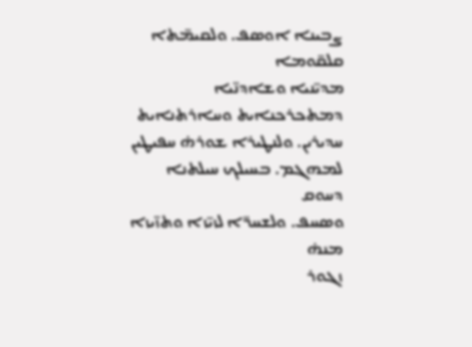ܨܒܝܢܐ ܐܘܣܦ. ܘܠܩܝܡ̈ܬܐ ܩܠܩ̈ܘܡܐ
ܡܕܝ̈ܢܝܐ ܘܫܐܕܢ̈ܝܐ ܕܡܬܟܪܟܢܐܝܬ ܘܚܐܪܬܢܐܝܬ
ܚܕܝܪܝܢ. ܘܠܢܛܝܪܐ ܫܘܪܗ̇ ܚܦܝܛܝܢ
ܠܡܗܓܡ. ܒܚܝܠܟ ܚܝܠܬܢܐ ܕܚܘܩ
ܘܣܚܦ. ܘܠܫܚܪ̈ܐ ܠܙܝ̈ܙܐ ܘܬܙ̈ܝܙܐ ܡܢܗ̇
ܙܓܘܪ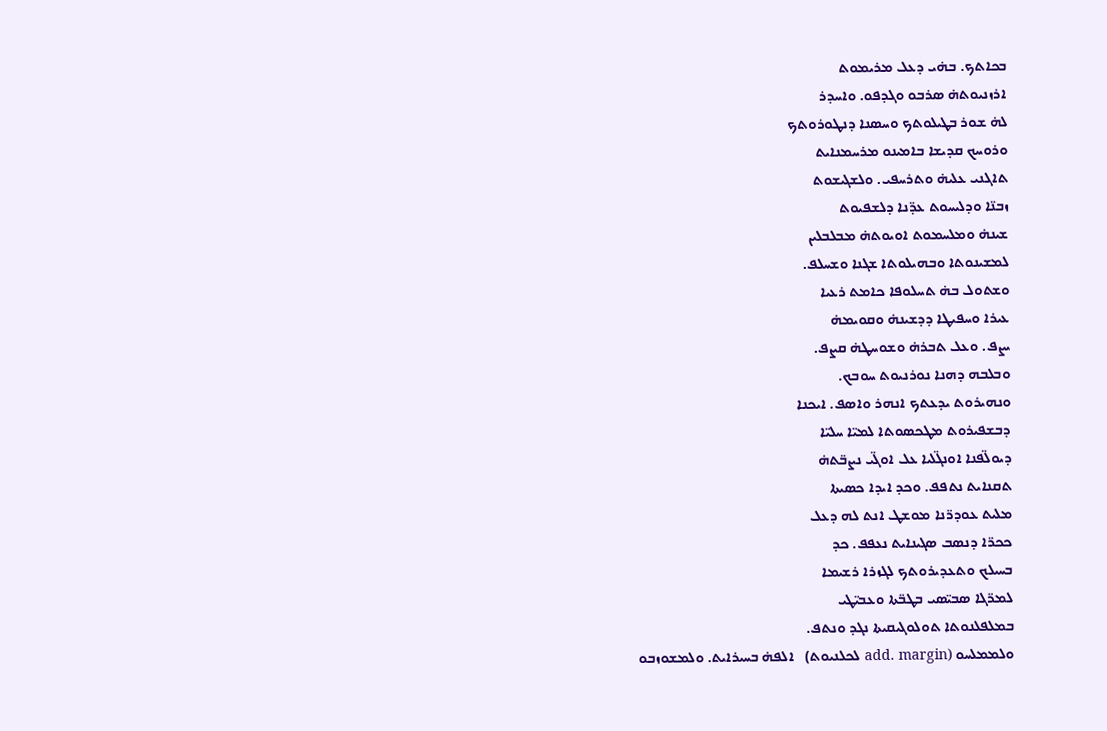ܒܟܐܬܟ. ܒܗ̇ܝ ܕܥܠ ܡܪܝܡܘܬ
ܐܪܙܢܝܘܬܗ̇ ܣܪܒܘ ܘܓܕܦܘ. ܘܐܚܕܪ
ܠܗ̇ ܫܘܪ ܒܛܝܠܘܬܟ ܘܚܣܢܐ ܕܢܛܘܪܘܬܟ
ܘܪܘܚܟ ܩܕܝܫܐ ܒܐܡܝܢܘ ܡܪܚܡܢܐܝܬ
ܬܐܓܢܝ ܥܠܝܗ̇ ܘܬܪܚܦܝ. ܘܠܫܓܝܫܘܬ
ܙܒܢ̈ܐ ܘܕܠܝܚܘܬ ܥܕ̈ܢܐ ܕܠܫܦܝܘܬ
ܫܝܢܗ̇ ܘܡܠܚܡܘܬ ܐܘܝܘܬܗ̇ ܡܒܠܒܠܝܢ
ܠܡܫܝܢܘܬܐ ܘܒܗܝܠܘܬܐ ܫܓܢܐ ܘܫܚܠܦ.
ܘܫܬܘܠ ܒܗ̇ ܬܚܠܘܦܐ ܟܐܡܬ ܪܥܝܐ
ܥܝܪܐ ܘܚܦܝܛܐ ܕܕܫܝܢܗ̇ ܘܩܘܝܡܗ̇
ܝܨܦ. ܘܥܠ ܬܒܪܗ̇ ܘܫܘܚܛܗ̇ ܩܨܦ.
ܘܒܠܒܗ ܕܗܢܐ ܢܘܪܢܝܘܬ ܚܘܒܟ.
ܘܢܗܝܪܘܬ ܝܕܥܬܟ ܐܢܗܪ ܘܐܣܦ. ܐܝܟܢܐ
ܕܒܫܦܝܪܘܬ ܡܛܟܣܘܬܐ ܠܡܝ̈ܐ ܚܠܝ̈ܐ
ܕܝܘܠ̈ܦܢܐ ܐܘܢܓ̈ܠܝܐ ܥܠ ܐܘܓ̈ܝ ܢܨܒ̈ܬܗ̇
ܬܩܢܐܝܬ ܢܬܦܦ. ܘܟܕ ܐܝܕܐ ܟܣܝܬܐ
ܡܠܝܬ ܥܘܕܪ̈ܢܐ ܡܘܫܛ ܐܢܬ ܠܗ ܕܥܠ
ܟܟܪ̈ܐ ܕܢܣܒ ܣܓܝܢܐܝܬ ܢܥܦܦ. ܟܕ
ܒܚܝܠܟ ܘܬܥܕܝܪܘܬܟ ܠܓܙܪܐ ܪܫܝܡܐ
ܠܡܪ̈ܓܐ ܣܒܝ̈ܣܝ ܒܛܒ̈ܬܐ ܘܥܒܝ̈ܛܝ
ܒܡܠܦܠܢܘܬܐ ܬܘܠܘܓܝܩܝܬܐ ܢܓܕ ܘܢܬܦ.
ܘܠܡܡܠܚܘ (add. margin ܠܟܠܢܝܘܬ)   ܐܠܦܗ̇ ܒܚܝܪܐܝܬ. ܘܠܡܫܘܙܒܘ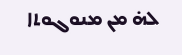ܠܗ̇ ܡܢ ܡܢܘܓܘܬܐ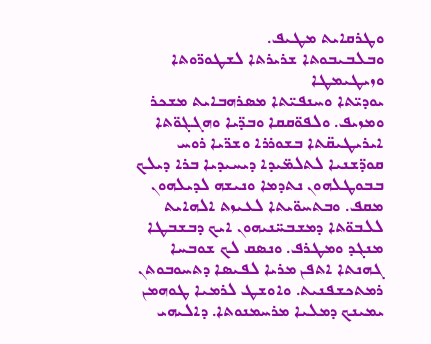ܘܛܪܩܐܝܬ ܡܛܝܦ.
ܘܒܠܒܝܒܘܬܐ ܫܪܝܪܬܐ ܠܫܛܘܪ̈ܘܬܐ ܘܙܝܛܝܡܛܐ
ܝܘܕܝ̈ܬܐ ܘܚܢܦܝ̈ܬܐ ܡܣܪܗܒܐܝܬ ܡܫܟܪ
ܘܡܙܝܦ. ܘܠܦܘ̈ܩܩܐ ܘܒܕ̈ܝܐ ܘܗܓܓܘ̈ܬܐ
ܐܝܪܝܛܝܩ̈ܬܐ ܒܫܘܪܪܐ ܘܫܪ̈ܝܐ ܪܘܚ
ܩܘܕ̈ܫܢܝܐ ܠܬܠܡ̈ܝܕܐ ܕܝܚܝܕܝܐ ܒܪܐ ܕܝܠܟ
ܒܒܘܛܠܗܘܢ ܢܬܕܡܐ ܘܢܝܫܗ ܠܕܝܠܗܘܢ
ܡܩܦ. ܘܒܬܚܘ̈ܝܬܐ ܠܥܝܙܬ ܐܠܗܐܝܬ
ܠܠܒܘ̈ܬܐ ܕܡܫܒܚ̈ܢܝܗܘܢ ܐܝܟ ܕܒܫܒܛܐ
ܡܢܓܕ ܘܡܛܪܦ. ܘܢܣܩ ܠܟ ܫܘܒܚܐ
ܓܗܢܬܐ ܐܬܦܢ ܡܪܝܐ ܠܦܝܣܐ ܕܬܚܘܒܘܬܢ
ܪܡܬܟܫܦܢܝܬ. ܘܐܘܫܛ ܠܪܡܝܐ ܛܘܗܡܢ
ܝܡܝܢܟ ܕܡܠܝܐ ܡܪܚܡܢܘܬܐ. ܕܐܠܝܗܝ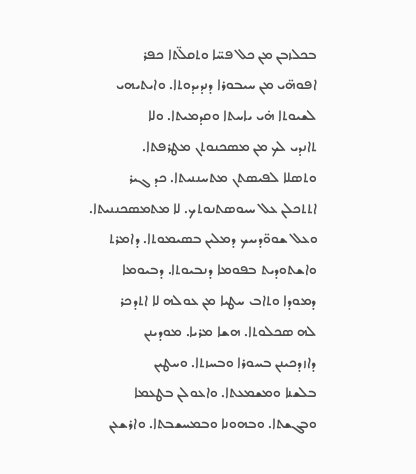ܒܟܠܙܒܢ ܡܢ ܟܠ ܦܚ̈ܐ ܘܬܩܠ̈ܬܐ ܟܦܪ
ܐܦܘܗ̈ܝ ܡܢ ܚܝܒܘܪܐ ܕܢܕܝܕܘܬܐ. ܘܐܝܬܝܗܝ
ܠܫܝܘܬܐ ܗ̇ܝ ܝܐܚܬܐ ܘܩܕܡܝܬܐ. ܘܠܐ
ܬܐܢܕܝ ܠܟ ܡܢ ܡܣܟܢܘܬܢ ܡܛܪܦܬܐ.
ܘܬܣܠܐ ܠܦܝܣܬܢ ܡܬܚܢܢܝܬܐ. ܟܕ ܓܝܪ
ܐܬܬܟܠܢ ܥܠ ܚܝܘܣܬܢܘܬܟ. ܠܐ ܡܬܡܣܟܢܢܝܬܐ.
ܘܥܠ ܫܘܘ̈ܕܝܝܟ ܕܡܠܝܢ ܒܣܝܡܘܬܐ. ܕܐܡܪܬ
ܘܐܫܬܘܕܝܬ ܒܦܘܡܐ ܕܢܒܝܘܬܐ. ܕܒܝܘܡܐ
ܕܡܘܕܐ ܘܬܐܒ ܚܛܝܐ ܡܢ ܥܘܠܗ ܠܐ ܐܬܕܟܪ
ܠܗ ܣܟܠܘܬܐ. ܗܫܐ ܡܪܝܐ. ܡܘܕܝܢܢ
ܕܐܙܕܟܝܢܢ ܒܚܘܪܐ ܘܒܚܙܬܐ. ܘܚܛܝܢ
ܒܠܫܢܐ ܘܡܫܡܥܬܐ. ܘܐܥܘܠܢ ܒܛܥܡܐ
ܘܒܓܫܬܐ. ܘܒܗܘܢܐ ܘܒܡܚܫܒܬܐ. ܘܐܪܫܥܢ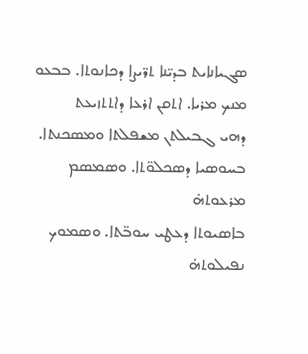ܣܓܝܐܢܐܝܬ ܒܕܝ̈ܢܐ ܬܪ̈ܝܨܐ ܕܟܐܢܘܬܐ. ܒܒܥܘ
ܡܢܟ ܡܪܝܐ. ܐܬܩܢ ܐܪܥܐ ܕܐܬܬܙܝܥܬ
ܕܗܝ ܓܒܝܠܬܢ ܡܫܦܠܬܐ ܘܡܣܟܢܬܐ.
ܒܚܘܣܝܐ ܕܣܟܠܘ̈ܬܐ. ܘܣܡܣܡ ܡܪܥܘܬܗ̇
ܒܐܣܝܘܬܐ ܕܥܛܝ ܚܘܒ̈ܬܐ. ܘܣܡܘܟ
ܢܦܝܠܘܬܗ̇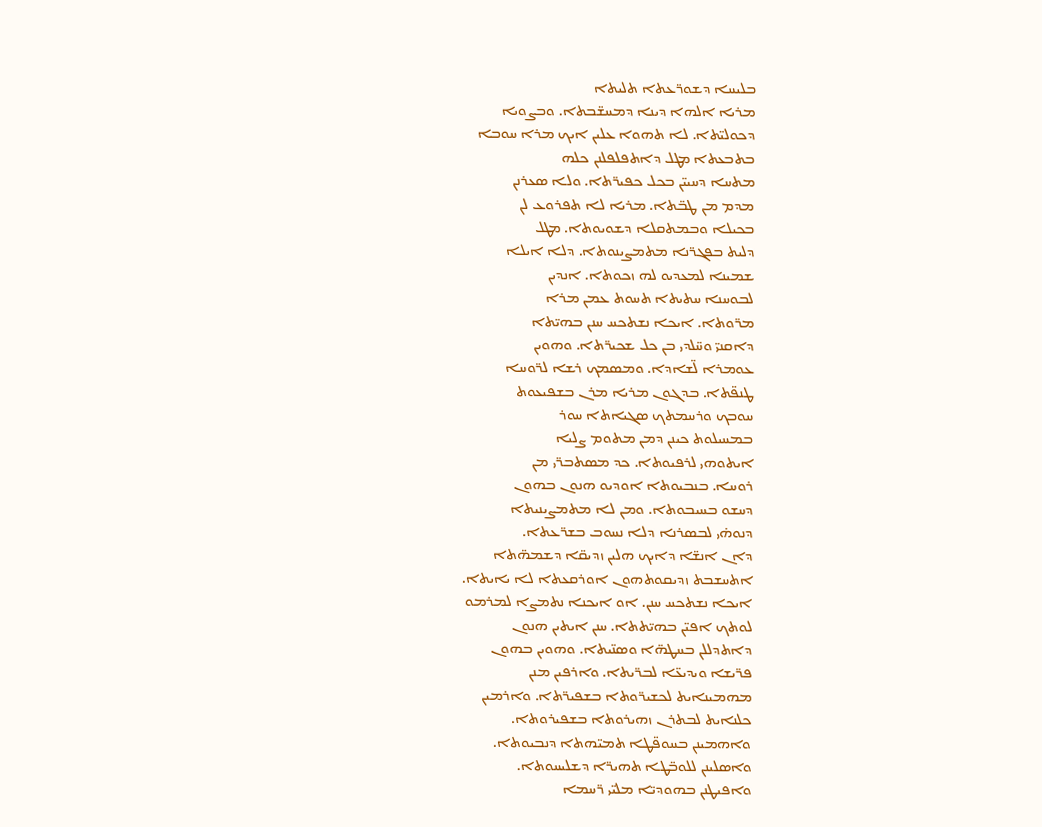ܒܠܝܚܐ ܕܫܘܪ̈ܥܬܐ ܬܠܝܬܐ
ܡܪܝܐ ܐܠܗܐ ܕܝܢܐ ܕܡܚܫ̈ܒܬܐ. ܘܒܨܘܝܐ
ܕܟܘܠܝ̈ܬܐ. ܠܐ ܬܗܘܐ ܥܠܝܢ ܐܝܟ ܡܪܐ ܚܘܒܐ
ܒܬܒܥܬܐ ܡܛܠ ܕܐܬܦܠܦܠܢܢ ܟܠܗ
ܡܬܚܐ ܕܚܝܝ̈ܢ ܒܟܠ ܟܦܝܪ̈ܬܐ. ܘܠܐ ܣܥܪܢܢ
ܡܕܡ ܡܢ ܛܒ̈ܬܐ. ܡܪܝܐ ܠܐ ܬܦܪܘܥ ܠܢ
ܒܟܝܠܐ ܘܒܡܬܩܠܐ ܕܫܘܝܘܬܐ. ܡܛܠ
ܕܠܝܬ ܒܦܓܪ̈ܢܐ ܡܬܡܨܝܢܘܬܐ. ܕܠܐ ܐܝܠܐ
ܫܡܝܢܐ ܠܡܥܕܝܘ ܠܗ ܙܟܘܬܐ. ܐܢܕܝܢ
ܠܒܘܚܢܐ ܚܬܝܬܐ ܬܚܘܬ ܥܡܢ ܡܪܐ
ܡܪ̈ܘܬܐ. ܐܝܟܐ ܢܫܬܟܚ ܚܢܢ ܒܗܝ̈ܬܐ
ܕܐܩܢܝ̈ ܘܚ̈ܠܕܝ ܒܢ ܟܠ ܫܟܝܪ̈ܬܐ. ܘܗܘܝܢ
ܥܘܡܪܐ ܠ̈ܫܐܕܐ. ܘܡܣܡܟ ܪܫܐ ܠܪ̈ܘܚܐ
ܛܢܦ̈ܬܐ. ܒܕܓܘܢ ܡܪܝܐ ܡܪܢ ܒܫܦܝܥܘܬ
ܚܘܒܟ ܘܪܚܡܬܟ ܣܓܝܐܬܐ ܚܘܪ
ܒܡܚܝܠܘܬ ܟܝܢܢ ܕܡܢ ܡܬܘܡ ܨܠܝܐ
ܐܝܬܘܗܝ ܠܪܦܝܘܬܐ. ܟܕ ܡܣܬܒܪ̈ܝ ܡܢ
ܪܘܚܐ. ܒܢܒܝܘܬܐ ܐܘܕܝܘ ܗܢܘܢ ܒܗܘܢ
ܕܚܫܘ ܒܚܝܒܘܬܐ. ܘܡܢ ܠܐ ܡܬܡܨܝܢܝܬܐ
ܕܢܘܗ̇ܝ ܠܒܣܪܢܐ ܕܠܐ ܢܚܘܒ ܒܫܪ̈ܥܬܐ.
ܕܐܢ ܐܢܫ̈ܐ ܕܐܝܟ ܗܠܝܢ ܙܕܝܩ̈ܐ ܕܫܡܗ̈ܬܐ
ܐܬܚܫܒܬ ܙܕܝܩܘܬܗܘܢ ܐܘܪܩܥܬܐ ܠܐ ܝܐܝܬܐ.
ܐܝܟܐ ܢܫܬܟܚ ܚܢܢ. ܐܘ ܐܝܟܢܐ ܢܬܡܨܐ ܠܡܪܡܘ
ܠܘܬܟ ܐܦܝ̈ܢ ܒܗܝ̈ܬܬܐ. ܚܢܢ ܐܝܬܝܢ ܗܢܘܢ
ܕܐܬܕܠܠܢ ܒܚܛܗ̈ܐ ܘܣܢ̈ܝܬܐ. ܘܗܘܝܢ ܒܗܘܢ
ܦܪ̈ܝܫܐ ܘܝܕܝܥ̈ܐ ܠܒܪ̈ܝܬܐ. ܘܐܪܦܝܢ ܡܢܢ
ܡܗܡܝܢܐܝܬ ܠܟܫܝܪ̈ܘܬܐ ܒܫܦܝܪ̈ܬܐ. ܘܐܪܡܝܢ
ܟܠܢܐܝܬ ܠܒܬܪܢ ܙܗܝܪܘܬܐ ܒܫܦܝܪܘܬܐ.
ܘܐܗܡܝܢܢ ܒܚܘܦ̈ܛܐ ܬܡܝ̈ܗܬܐ ܕܢܒܝܘܬܐ.
ܘܐܣܠܝܢܢ ܠܠܘܒ̈ܛܐ ܬܗܝܪ̈ܐ ܕܫܠܝܚܘܬܐ.
ܘܐܦܝܛܢܢ ܒܗܘܕܝ̈ܐ ܡܠܝ̈ܝ ܪ̈ܚܡܐ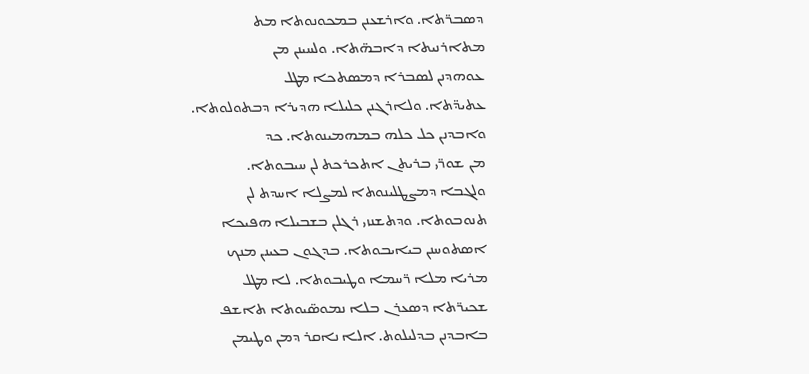ܕܣܒܪ̈ܬܐ. ܘܐܪܫܥܢܢ ܒܡܟܘܢܘܬܐ ܡܬ
ܡܬܐܪܢܝܬܐ ܕܐܒܗ̈ܬܐ. ܘܠܚܝܢܢ ܡܢ
ܥܘܗܕܢܢ ܠܣܒܪܐ ܕܡܣܬܟܐ ܡܛܠ
ܥܬܝܕ̈ܬܐ. ܘܠܐܪܓܢܢ ܟܠܝܠܐ ܗܕܝܪܐ ܕܒܬܘܠܘܬܐ.
ܘܐܒܕܢܢ ܟܠ ܟܠܗ ܒܡܗܡܝܢܘܬܐ. ܟܕ
ܡܢ ܫܘܪ̈ܝ ܒܪܝܬܢ ܐܬܟܪܟܬ ܠܢ ܚܝܒܘܬܐ.
ܘܠܓܒܐ ܕܡܨܛܠܝܢܘܬܐ ܠܡܨܠܐ ܐܚܕܬ ܠܢ
ܬܢܘܒܘܬܐ. ܘܕܬܫܢܙܝ ܪܓܠܢ ܒܫܒܝܠܐ ܗܦܝܟܐ
ܐܣܬܘܚܢܢ ܒܝܐܝܒܘܬܐ. ܒܕܓܘܢ ܒܥܝܢܢ ܡܢܟ
ܡܪܝܐ ܡܠܐ ܪ̈ܚܡܐ ܘܛܝܒܘܬܐ. ܠܐ ܡܛܠ
ܫܟܝܪ̈ܬܐ ܕܣܥܪܢ ܒܠܐ ܢܡܘܣ̈ܝܘܬܐ ܬܐܫܦ
ܒܐܒܕܢܢ ܒܕܠܝܠܘܬ. ܐܠܐ ܢܐܩܪ ܕܡܢ ܘܛܝܡܢ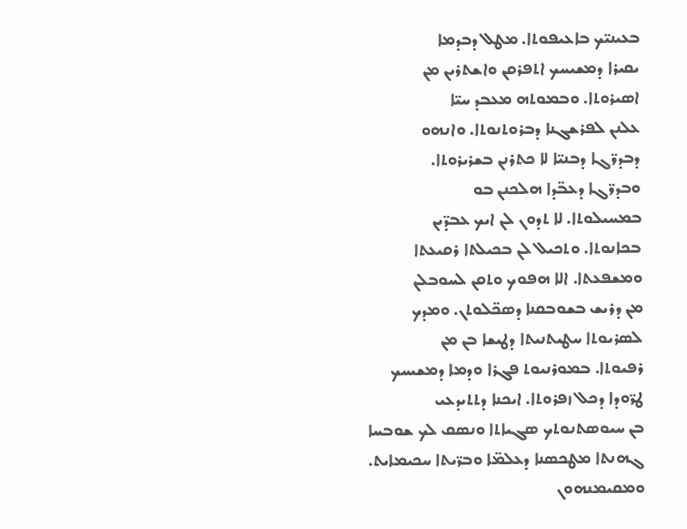ܒܥܝܢܝ̈ܟ ܒܐܥܝܦܘܬܐ. ܡܛܠ ܕܒܕܡܐ
ܝܩܝܪܐ ܕܡܫܝܚܟ ܐܬܦܪܩܢ ܘܐܫܬܪܝܢ ܡܢ
ܐܣܝܪܘܬܐ. ܘܒܡܘܬܗ ܡܥܒܕ ܚܝ̈ܐ
ܥܠܢܢ ܠܦܪܫܓܢܐ ܕܒܪܘܬܢܘܬܐ. ܘܐܢܗܘ
ܕܒܕܪ̈ܓܐ ܕܒܢܝ̈ܐ ܠܐ ܟܬܪܢܢ ܒܫܪܝܪܘܬܐ.
ܘܒܕܪ̈ܓܐ ܕܥܒ̈ܕܐ ܗܠܟܢܢ ܒܘ
ܒܡܚܝܠܘܬܐ. ܠܐ ܬܕܘܢ ܠܢ ܐܝܟ ܥܒܕ̈ܝܢ
ܒܟܐܢܘܬܐ. ܘܬܟܝܠ ܠܢ ܒܟܝܠܬܐ ܪܩܝܥܬܐ
ܘܡܫܦܥܬܐ. ܐܠܐ ܗܦܘܟ ܘܬܩܢ ܠܚܘܒܠܢ
ܡܢ ܕܪܝܫ ܒܫܘܒܩܢܐ ܕܣܟ̈ܠܘܬܢ. ܘܡܕܟ
ܠܣܪܝܘܬܐ ܚܛܝܬܢܝܬܐ ܕܛܝܫܐ ܒܢ ܡܢ
ܪܦܝܘܬܐ. ܒܡܘܪܢܝܘܬ ܦܓܪܐ ܘܕܡܐ ܕܡܫܝܚܟ
ܛܪ̈ܘܕܐ ܕܟܠ ܙܦܪܘܬܐ. ܐܝܟܢܐ ܕܬܬܝܕܥܝ
ܒܢ ܚܝܘܣܬܢܘܬܟ ܣܓܝܐܬܐ ܘܢܣܩ ܠܟ ܫܘܒܚܐ
ܓܗܢܬܐ ܡܛܟܣܢܐ ܕܥܠܡ̈ܐ ܘܒܪ̈ܝܬܐ ܚܟܝܡܐܝܬ.
ܘܡܩܝܡܢܗܘܢ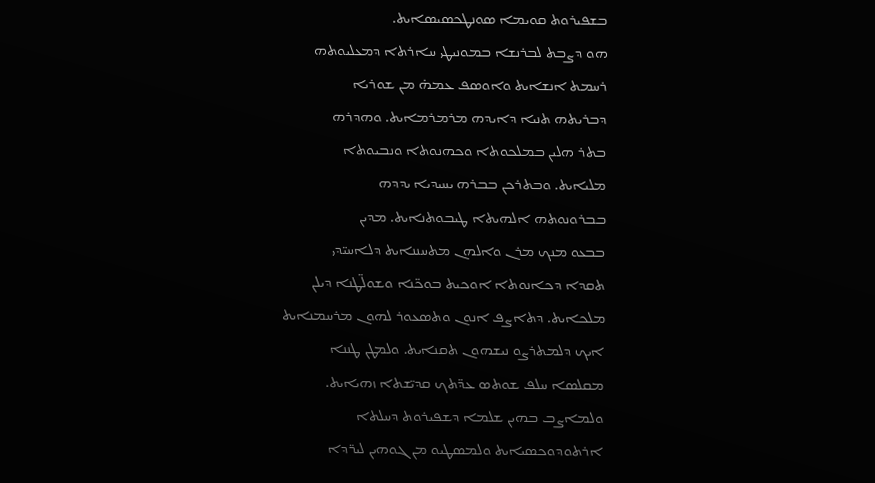ܒܫܦܝܪܘܬ ܩܘܝܡܐ ܣܘܢܛܟܣܝܣܐܝܬ.
ܗܘ ܕܨܒܬ ܠܒܪܢܫܐ ܒܡܘܢܝܛܝ ܚܐܪܬܐ ܕܡܥܠܝܘܬܗ
ܪܚܡܬ ܐܢܫܐܝܬ ܘܐܘܣܦ ܥܡܗ̇ ܡܢ ܫܘܪܝܐ
ܕܒܪܝܬܗ ܬܢܝܐ ܕܐܝܕܗ ܡܪܡܪܡܐܝܬ. ܘܗܕܪܗ
ܒܬܪ ܗܠܝܢ ܒܡܠܟܘܬܐ ܘܟܗܢܘܬܐ ܘܢܒܝܘܬܐ
ܡܠܝܐܝܬ. ܘܒܬܪܟܢ ܒܒܪܗ ܝܚܝܕܝܐ ܝܕܕܗ
ܒܒܪܘܢܘܬܗ ܐܠܗܝܬܐ ܛܝܒܘܬܢܐܝܬ. ܡܕܝܢ
ܒܒܥܘ ܡܢܟ ܡܪܢ ܘܐܠܗܢ ܡܬܚܢܢܐܝܬ ܕܠܐܚܝ̈ܕܝ
ܬܩܕܐ ܕܟܐܢܘܬܐ ܐܘܟܝܬ ܒܘܟ̈ܢܐ ܘܫܘܠ̈ܛܢܐ ܕܝܠܢ
ܡܠܟܐܝܬ. ܕܬܐܨܦ ܐܢܘܢ ܘܬܣܥܘܪ ܠܗܘܢ ܡܪܚܡܢܐܝܬ
ܐܝܟ ܕܠܡܬܪܨܘ ܢܝܫܗܘܢ ܬܩܢܐܝܬ. ܘܠܡܛܢ ܛܢܢܐ
ܡܩܠܣܐ ܚܠܦ ܫܘܬܣ ܥܕ̈ܬܟ ܩܕܝ̈ܫܬܐ ܙܗܝܐܝܬ.
ܘܠܡܐܨܒ ܒܗܝܢ ܫܠܡܐ ܕܫܦܝܪܘܬ ܕܚܠܬܐ
ܐܪܬܘܕܘܟܣܝܐܝܬ ܘܠܡܣܛܝܘ ܡܢ ܓܘܗܝܢ ܠܝܪ̈ܕܐ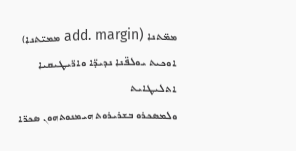ܡܡ̈ܬܢܐ (add. margin ܡܡܝ̈ܬܢܐ)   ܐܘܟܝܬ ܝܘܠܦ̈ܢܐ ܢܕܝܕ̈ܐ ܘܐܪ̈ܝܛܝܩܝܐ ܐܬܠܝܛܐܝܬ
ܘܠܡܣܟܪܘ ܒܫܪܝܪܘܬ ܗܝܡܢܘܬܗܘܢ ܣܟܪ̈ܐ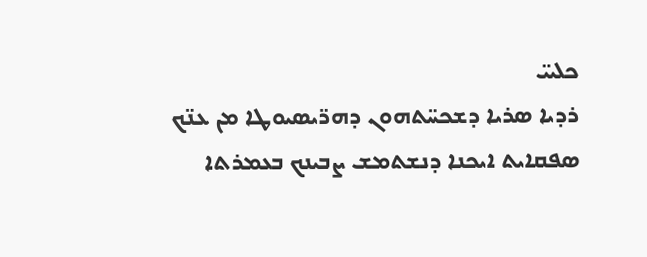ܟܠܝܝ̈
ܪܕܝܐ ܣܪܝܐ ܕܫܟܚ̈ܬܗܘܢ ܕܗܪ̈ܝܣܝܘܛܐ ܡܢ ܥܢ̈ܟ
ܣܦܩܐܝܬ ܐܝܟܢܐ ܕܢܫܬܡܫ ܨܒܝܢܟ ܒܥܡܪܬܐ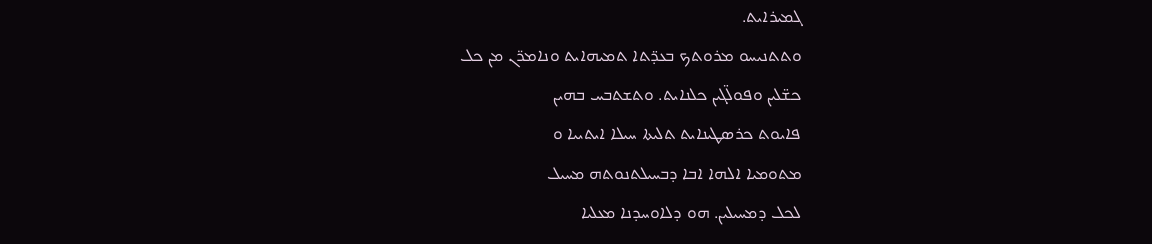ܓܡܝܪܐܝܬ.
ܘܬܬܢܝܚܘ ܡܪܘܬܟ ܒܥܕ̈ܬܐ ܬܡܝܗܐܝܬ ܘܢܐܡܪ̈ܢ ܡܢ ܟܠ
ܟܫ̈ܠܝܢ ܘܦܘܠ̈ܓܝܢ ܟܠܢܐܝܬ. ܘܬܫܬܒܚ ܒܗܝܢ
ܦܐܝܘܬ ܟܪܣܛܝܢܐܝܬ ܬܠܝܬܐ ܚܝܠܐ ܐܝܬܝܝܐ ܘ
ܡܬܘܡܝܐ ܐܠܗܐ ܐܒܐ ܕܒܚܝܠܬܢܘܬܗ ܡܚܝܠ
ܠܟܠ ܕܡܚܝܠܝܢ. ܗܘ ܕܠܐܘܚܕܢܐ ܡܥܠܝܐ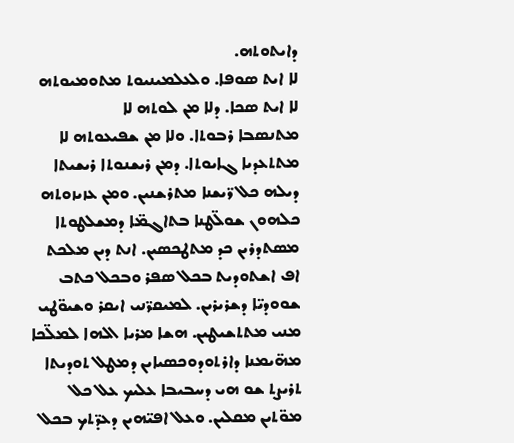ܕܐܝܬܘܬܗ.
ܠܐ ܐܝܬ ܣܘܦܐ. ܘܠܥܠܡܝܢܝܘܬ ܡܬܘܡܝܘܬܗ
ܠܐ ܐܝܬ ܣܟܐ. ܕܠܐ ܡܢ ܠܘܬܗ ܠܐ
ܡܬܢܣܒܐ ܪܒܘܬܐ. ܘܠܐ ܡܢ ܫܦܝܥܘܬܗ ܠܐ
ܡܬܬܥܕܝܐ ܓܐܝܘܬܐ. ܕܡܢ ܪܝܫܢܘܬܐ ܪܝܫܝܬܐ
ܕܝܠܗ ܟܠ ܪ̈ܝܫܢܐ ܡܬܪܫܢܝܢ. ܘܡܢ ܥܙܝܙܘܬܗ
ܟܠܗܘܢ ܫܘܠ̈ܛܢܐ ܒܬܐܓܡ̈ܐ ܕܡܫܠܛܘܬܐ
ܡܣܬܕܪܝܢ ܟܕ ܡܬܛܟܣܝܢ. ܐܢܬ ܕܝܢ ܡܠܟܬ
ܐܦ ܐܫܬܘܕܝܬ ܒܟܠ ܣܦܪ ܘܒܟܠ ܟܬܒ
ܫܘܘܕܝ̈ܐ ܕܫܪܝܪܝܢ. ܠܡܝܩܪ̈ܢܝ ܐܝܩܪ ܘܫܝܘ̈ܛܝ
ܡܢܝ ܡܬܬܫܝܛܝܢ. ܗܫܐ ܡܪܝܐ ܐܠܗܐ ܠܡܠ̈ܟܐ
ܡܗ̈ܝܡܢܐ ܕܐܪܬܘܕܘܟܣܝܐܝܢ ܕܡܛܠ ܬܘܕܝܬܐ
ܬܪܝܨܬ ܫܘ ܗܝ ܕܚܒܝܒܐ ܥܠܝܟ ܥܠ ܟܠ
ܡܘ̈ܬܝܢ ܡܩܠܝܢ. ܘܥܠ ܐܦܝ̈ܗܝܢ ܕܥܕ̈ܬܟ ܒܟܠ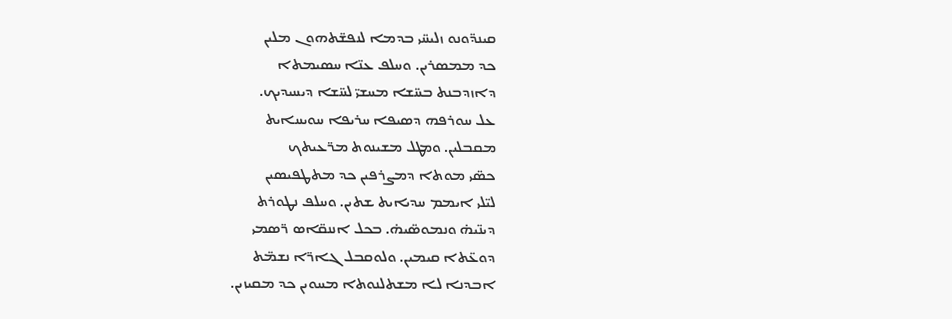ܩܝܢܕ̈ܘܢܘ ܙܠܝܚ̈ܝ ܒܕܡܐ ܠܢܦܫ̈ܬܗܘܢ ܡܠܝܢ
ܟܕ ܡܡܣܪܝܢ. ܘܚܠܦ ܥܢ̈ܐ ܚܣܝܡܬܐ
ܕܐܙܕܒܢܬ ܒܚ̈ܫܐ ܡܚܫܝ̈ ܠܚ̈ܫܐ ܕܝܚܝܕܝܟ.
ܥܠ ܚܘܪܦܗ ܕܣܝܦܐ ܚܪܝܦܐ ܚܘܝܚܐܝܬ
ܡܩܒܠܝܢ. ܘܡܛܠ ܡܫܝܢܘܬ ܡܪ̈ܥܝܬܟ
ܟܣ̈ܝ ܡܘܬܐ ܕܡܨܪܦܝܢ ܟܕ ܡܬܛܦܝܣܝܢ
ܠܝ̈ܠܝ ܐܝܡܡ ܚܕܝܐܝܬ ܫܬܝܢ. ܘܚܠܦ ܢܛܘܪܬ
ܕܝܢ̈ܝܗ̇ ܘܢܡܘܣ̈ܝܗ̇. ܒܟܠ ܐܢܢܩ̈ܐܣ ܪ̈ܣܡܝ
ܕܘܥ̈ܬܐ ܩܝܡܝܢ. ܘܠܘܩܒܠ ܓܐܪ̈ܐ ܢܫܡ̈ܬ
ܐܒܕܢܐ ܠܐ ܡܫܬܠܢܘܬܐ ܡܚܘܝܢ ܟܕ ܡܩܝܙܝܢ.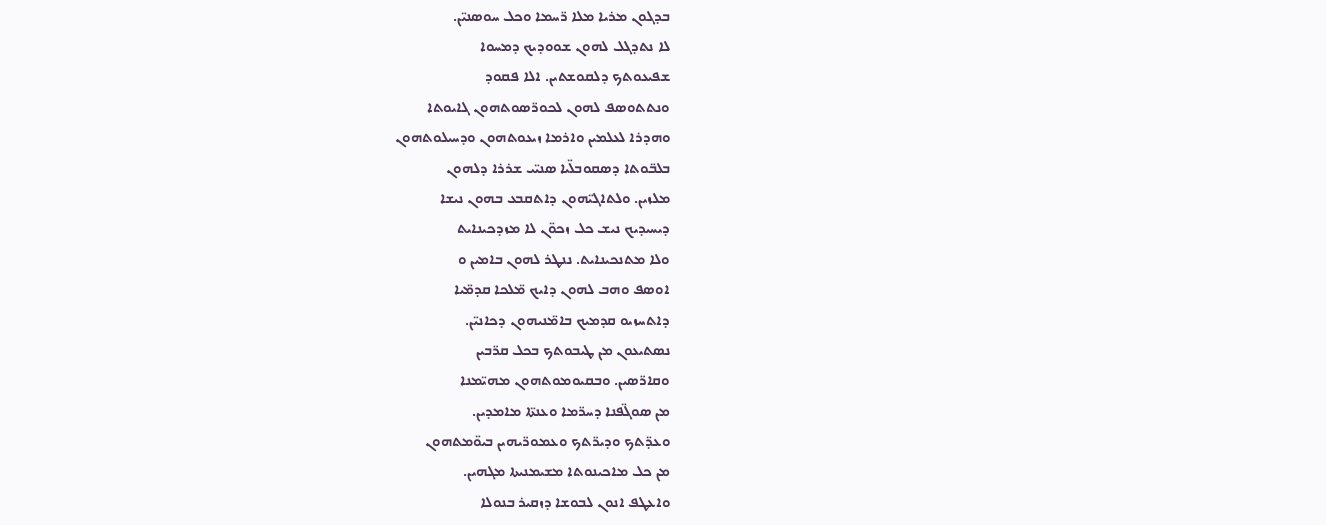ܒܕܓܘܢ ܡܪܝܐ ܡܠܐ ܪ̈ܚܡܐ ܘܟܠ ܚܘܣܢܝ̈ܢ.
ܠܐ ܢܬܕܓܠ ܠܗܘܢ ܫܘܘܕܝܟ ܕܡܚܘܐ
ܫܦܝܥܘܬܟ ܕܠܩܘܫܬܝܢ. ܐܠܐ ܦܩܘܕ
ܘܢܬܬܘܣܦ ܠܗܘܢ ܠܟܘܪ̈ܣܘܬܗܘܢ ܓܐܝܘܬܐ
ܘܗܕܪܐ ܠܥܠܡܝܢ ܘܐܪܡܐ ܙܝܥܘܬܗܘܢ ܘܕܚܝܠܘܬܗܘܢ
ܒܠܒ̈ܘܬܐ ܕܣܩܘܒܠ̈ܝܐ ܣܢܝ̈ܝ ܫܪܪܐ ܕܠܗܘܢ
ܡܠܙܝܢ. ܘܠܬܐܓܝ̈ܗܘܢ ܕܐܬܩܒܥ ܒܗܘܢ ܢܝܫܐ
ܕܝܚܝܕܝܟ ܢܝܫ ܟܠ ܙܟܘ̈ܢ ܠܐ ܡܙܕܟܝܢܐܝܬ
ܘܠܐ ܡܬܢܟܝܢܐܝܬ. ܢܢܛܪ ܠܗܘܢ ܒܐܡܝܢ ܘ
ܐܘܣܦ ܘܗܒ ܠܗܘܢ ܕܐܝܟ ܡ̈ܠܟܐ ܩܕܡ̈ܝܐ
ܕܐܬܚܙܝܘ ܩܕܡܝܟ ܒܐܡ̈ܢܝܗܘܢ ܕܟܐܢܝ̈ܢ.
ܢܣܬܝܥܘܢ ܡܢ ܛܝܒܘܬܟ ܒܟܠ ܩܪ̈ܒܝܢ
ܘܩܐܪ̈ܣܝܢ. ܘܒܩܝܘܡܘܬܗܘܢ ܡܗܝ̈ܡܢܐ
ܡܢ ܣܘܓ̈ܦܢܐ ܕܚܪ̈ܡܐ ܘܥܢܬ̈ܐ ܡܐܡܕܝܢ.
ܘܥܕ̈ܬܟ ܘܕܝܪ̈ܬܟ ܘܥܡܘܪ̈ܝܗܝܢ ܒܝܘ̈ܡܬܗܘܢ
ܡܢ ܟܠ ܡܐܟܝܢܘܬܐ ܡܫܝܡܢܝܬܐ ܡܓܗܝܢ.
ܘܐܥܛܦ ܐܢܘܢ ܠܒܘܫܐ ܕܙܩܝܪ ܒܢܘܠܐ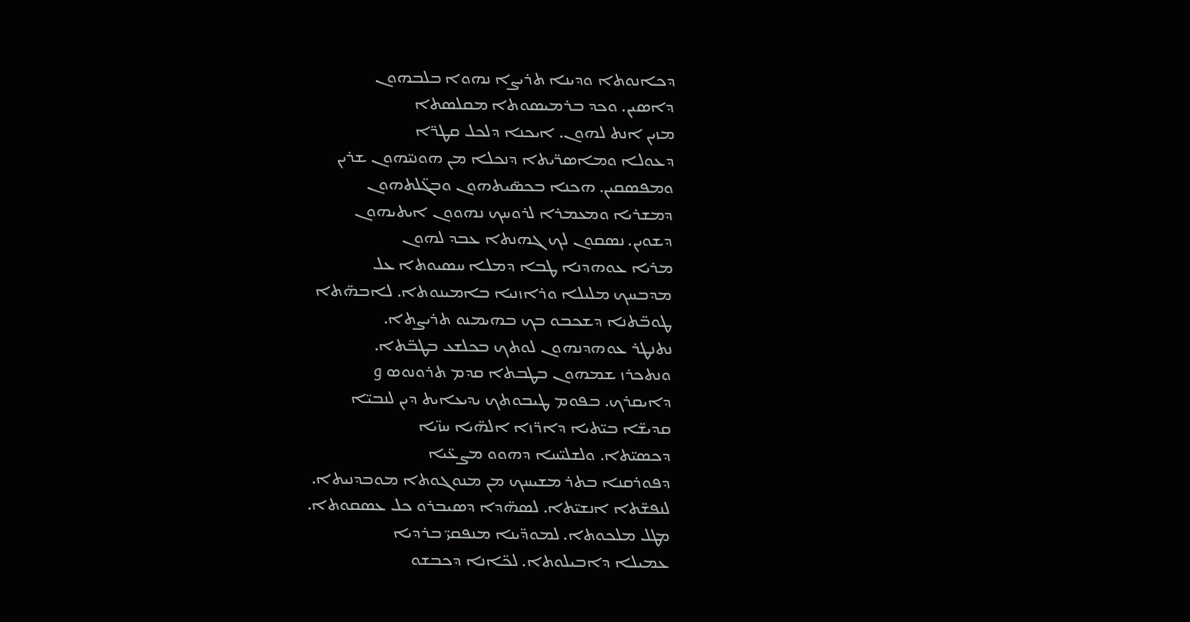ܕܟܐܢܘܬܐ ܘܕܝܢܐ ܬܪܝܨܐ ܢܗܘܐ ܒܠܒܗܘܢ
ܕܐܣܝܢ. ܘܟܕ ܒܪܡܝܣܘܬܐ ܡܩܠܣܬܐ
ܡܙܝܢ ܐܢܬ ܠܗܘܢ. ܐܝܟܢܐ ܕܠܟܠ ܩܛܪ̈ܐ
ܕܥܘܠܐ ܘܡܐܣܪ̈ܝܬܐ ܕܢܟܠܐ ܡܢ ܗܘܢܝ̈ܗܘܢ ܫܪܝܢ
ܘܡܦܣܩܝܢ. ܗܟܢܐ ܒܟܣ̈ܝܬܗܘܢ ܘܒܓ̈ܠܬܗܘܢ
ܕܡܫܪܝܐ ܘܡܥܡܪܐ ܠܪܘܚܟ ܢܗܘܘܢ ܐܝܬܝܗܘܢ
ܕܫܘܝܢ. ܢܣܩܘܢ ܠܟ ܓܗܢܬܐ ܥܒܕ ܠܗܘܢ
ܡܪܝܐ ܥܘܗܕܢܐ ܛܒܐ ܕܡܠܐ ܚܣܝܘܬܐ ܥܠ
ܡܕܒܚܟ ܡܠܝܠܐ ܘܪܐܙܢܝܐ ܒܐܡܝܢܘܬܐ. ܠܐܒܗ̈ܬܐ
ܛܘܒ̈ܬܢܐ ܕܫܟܒܘ ܒܟ ܒܗܝܡܢܘ ܬܪܝܨܬܐ.
ܢܬܢܛܪ ܥܘܗܕܢܗܘܢ ܠܘܬܟ ܒܟܠܫܥ ܒܛܒ̈ܬܐ.
ܘܢܬܟܪܙ ܫܡܗܘܢ ܒܛܒܬܐ ܩܕܡ ܬܪܘܢܘܣ و
ܕܐܝܩܪܟ. ܒܦܘܡ ܛܝܒܘܬܟ ܝܕܝܥܐܝܬ ܕܝܢ ܠܢܒܝ̈ܐ
ܩܕܝܫ̈ܐ ܒܝ̈ܬܝܐ ܕܐܪ̈ܙܐ ܐܠܗ̈ܝܐ ܚܙ̈ܝܐ
ܕܟܣܝ̈ܬܐ. ܘܠܫܠܝ̈ܚܐ ܕܗܘܘ ܡܨܥ̈ܝܐ
ܕܦܘܪܩܢܐ ܒܬܪ ܡܫܝܚܟ ܡܢ ܡܢܘܓܘܬܐ ܡܘܒܕܢܝܬܐ.
ܠܢܦܫ̈ܬܐ ܐܢܫܝ̈ܬܐ. ܠܣܗ̈ܕܐ ܕܣܝܒܪܘ ܟܠ ܥܣܩܘܬܐ.
ܡܛܠ ܡܠܟܘܬܐ. ܠܡܘܕ̈ܝܢܐ ܡܢܦܩܝ̈ ܒܪܕܝܐ
ܥܡܝܠܐ ܕܐܒܝܠܘܬܐ. ܠܟ̈ܐܢܐ ܕܟܒܫܘ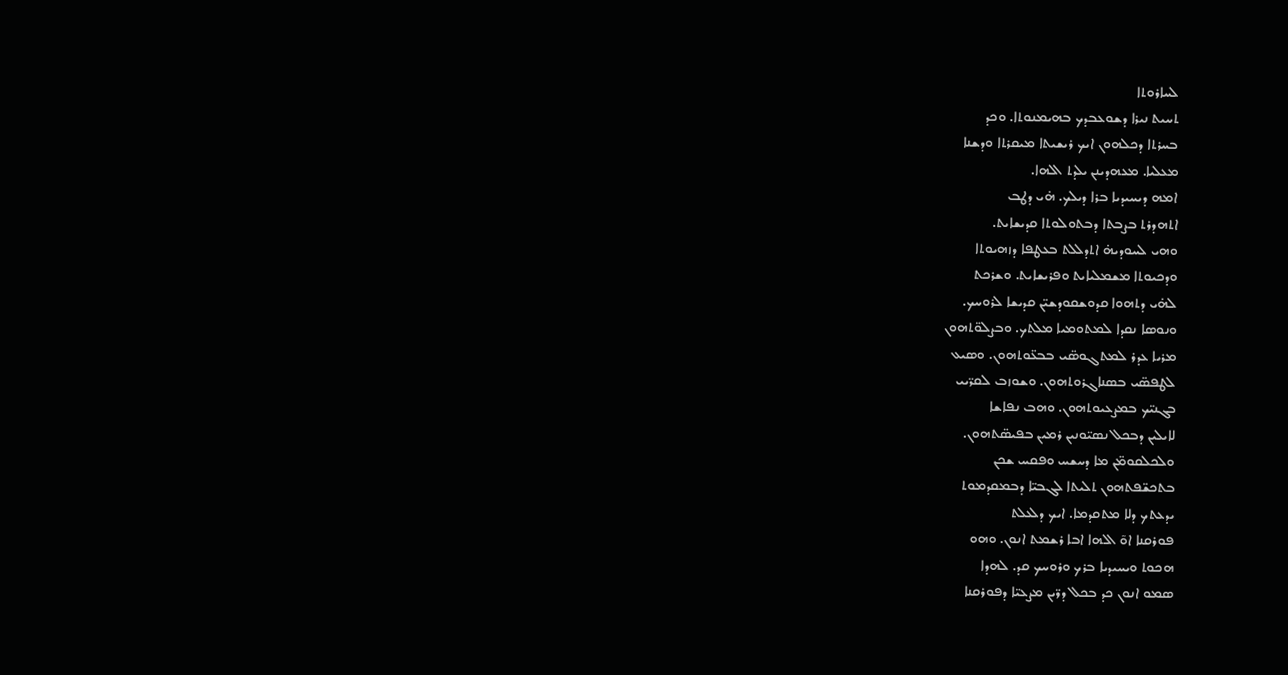ܠܚܐܪܘܬܐ
ܬܚܝܬ ܢܝܪܐ ܕܫܘܥܒܕܟ ܒܗܝܡܢܘܬܐ. ܘܟܕ
ܒܚܪܬܐ ܕܟܠܗܘܢ ܐܝܟ ܪܝܫܝܬܐ ܡܝܩܪܬܐ ܘܕܫܢܐ
ܡܥܠܝܐ. ܡܥܗܕܝܢܢ ܝܠܕܬ ܐܠܗܐ.
ܐܡܗ ܕܝܚܝܕܝܐ ܒܪܐ ܕܝܠܟ. ܗ̇ܝ ܕܛܒ
ܐܬܗܕܪܬ ܒܨܒܬܐ ܕܒܬܘܠܘܬܐ ܩܕܝܫܐܝܬ.
ܘܗܝ ܠܚܘܕܝܗ̇ ܐܬܕܠܠܬ ܒܥܛܦܐ ܕܙܗܝܘܬܐ
ܘܕܟܝܘܬܐ ܡܫܡܠܝܐܝܬ ܘܦܪܝܫܐܝܬ. ܘܫܪܟܬ
ܠܗ̇ܝ ܕܬܗܘܐ ܩܕܘܫܩܘܕܫܝ̈ܢ ܩܕܝܫܐ ܠܪܘܚܟ.
ܘܢܘܣܐ ܢܩܕܐ ܠܡܬܘܡܝܐ ܡܠܬܟ. ܘܒܨܠܘ̈ܬܗܘܢ
ܡܪܝܐ ܥܕܪ ܠܡܬܓܘܣ̈ܝ ܒܒܥ̈ܘܬܗܘܢ. ܘܣܝܥ
ܠܛܦܣ̈ܝ ܒܣܢܐܓܪܘܬܗܘܢ. ܘܫܘܙܒ ܠܩܪ̈ܝܝ
ܒܓܢܝ̈ܟ ܒܡܨܥܝܘܬܗܘܢ. ܘܗܒ ܢܦܐܫܐ
ܠܐܝܠܝܢ ܕܒܟܠ ܢܣܝ̈ܘܢܝܢ ܪܡܝܢ ܒܦܝܣ̈ܬܗܘܢ.
ܘܠܟܠܩܘܡ̈ܢ ܡܐ ܕܚܫܚ ܘܦܩܚ ܫܟܢ
ܒܬܟܫ̈ܦܬܗܘܢ ܬܠܝܬܐ ܠܓܒܝ̈ܐ ܕܒܡܩܕܡܘܬ
ܝܕܥܬܟ ܕܠܐ ܡܬܩܕܡܐ. ܐܝܟ ܕܠܥܠܬ
ܦܘܪܩܢܐ ܐܘ̃ ܐܠܗܐ ܐܒܐ ܪܫܡܬ ܐܢܘܢ. ܘܗܘ
ܗܟܘܬ ܘܝܚܝܕܝܐ ܒܪܟ ܘܪܘܚܟ ܩܕ. ܠܗܕܐ
ܣܡܘ ܐܢܘܢ ܟܕ ܒܟܠ ܕܪ̈ܝܢ ܡܨܥܝ̈ܐ ܕܦܘܪܩܢܐ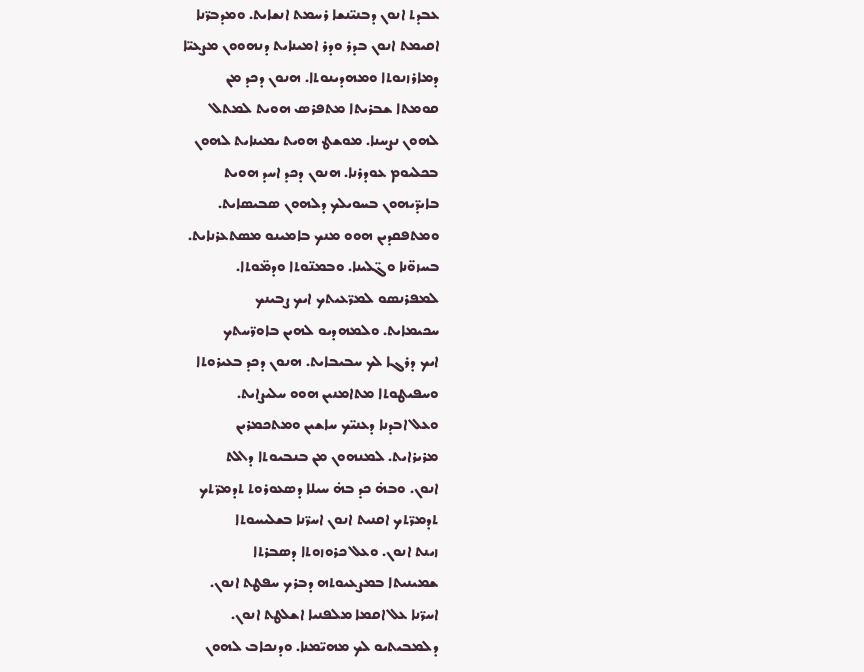ܥܒܕܬ ܐܢܘܢ ܕܒܢܝ̈ܢܫܐ ܪܚܡܬ ܐܢܫܐܝܬ. ܘܡܕܒܪ̈ܢܐ
ܐܩܝܡܬ ܐܢܘܢ ܒܕܪ ܘܕܪ ܐܡܝܢܐܝܬ ܕܢܗܘܘܢ ܡܨܥܝ̈ܐ
ܕܡܐܪܙܢܘܬܐ ܘܡܗܕܝܢܘܬܐ. ܗܢܘܢ ܕܟܕ ܡܢ
ܩܘܡܬܐ ܫܒܪܝܬܐ ܡܬܦܪܣ ܗܘܝܬ ܠܡܬܠ
ܠܗܘܢ ܢܨܚܢܐ. ܡܘܫܛ ܗܘܝܬ ܝܡܝܢܐܝܬ ܠܗܘܢ
ܒܟܠܝܘܡ ܥܘܕܪܢܐ. ܗܢܘܢ ܕܟܕ ܐܚܕ ܗܘܝܬ
ܒܐܝܕ̈ܝܗܘܢ ܒܚܘܝܠܟ ܕܠܗܘܢ ܣܒܝܣܐܝܬ.
ܘܡܬܦܩܕܝܢ ܗܘܘ ܡܢܟ ܒܐܡܝܢܘ ܡܣܬܥܪܢܐܝܬ.
ܒܚܙܘ̈ܢܐ ܘܓ̈ܠܝܢܐ. ܘܒܡܢ̈ܘܬܐ ܘܕܡ̈ܘܬܐ.
ܠܡܦܪܢܣܘ ܠܡܪ̈ܥܝܬܟ ܐܝܟ ܨܒܝܢܟ
ܚܟܝܡܐܝܬ. ܘܠܡܗܕܝܘ ܠܗܝܢ ܒܐܘܪ̈ܚܬܟ
ܐܝܟ ܕܪܓܐ ܠܟ ܚܒܝܒܐܝܬ. ܗܢܘܢ ܕܟܕ ܒܥܝܪܘܬܐ
ܘܚܦܝܛܘܬܐ ܡܬܐܡܢܝܢ ܗܘܘ ܚܠܝܨܐܝܬ.
ܘܥܠ ܐܒܕܢܐ ܕܥܢܝ̈ܟ ܚܐܫܝܢ ܘܡܬܟܡܪܝܢ
ܡܪܝܪܐܝܬ. ܠܡܢܗܘܢ ܡܢ ܒܢܒܝܘܬܐ ܕܐܠܬ
ܐܢܘܢ. ܘܒܗ̇ ܟܕ ܒܗ̇ ܚܝܠܐ ܕܣܥܘܪܘܬ ܬܕܡܪ̈ܬܟ
ܬܕܡܪ̈ܬܟ ܐܩܢܝܬ ܐܢܘܢ ܐܚܪ̈ܢܐ ܒܫܠܝܚܘܬܐ
ܙܝܢܬ ܐܢܘܢ. ܘܥܠ ܟܪܘܙܘܬܐ ܕܣܒܪܬܐ
ܫܡܝܢܝܬܐ ܒܡܨܥܝܘܬܗ ܕܒܪܟ ܚܦܛܬ ܐܢܘܢ.
ܐܚܪ̈ܢܐ ܥܠ ܐܩܡܐ ܡܠܦܢܝܐ ܐܫܠܛܬ ܐܢܘܢ.
ܕܠܡܒܝܬܝܘ ܠܟ ܡܗܝ̈ܡܢܐ. ܘܕܢܟܐܒ ܠܗܘܢ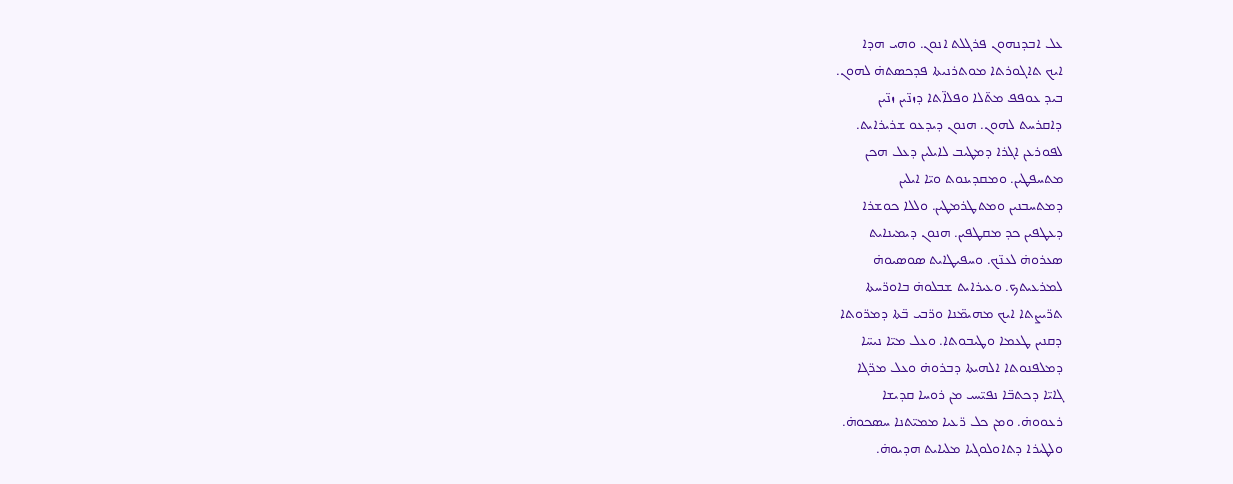ܥܠ ܐܒܕܢܗܘܢ ܦܪܓܠܬ ܐܢܘܢ. ܘܗܝ ܗܕܐ
ܐܝܟ ܬܐܓܘܪܬܐ ܡܘܬܪܢܝܬܐ ܦܕܟܣܬܗ̇ ܠܗܘܢ.
ܒܝܕ ܥܘܦܦ ܡܬ̈ܠܐ ܘܦܠܐ̈ܬܐ ܕܙܢ̈ܝܢ ܙܢ̈ܝܢ
ܕܐܩܪܚܬ ܠܗܘܢ. ܗܢܘܢ ܕܝܕܥܘ ܫܪܝܪܐܝܬ.
ܠܦܘܪܥܢ ܐܓܪܐ ܕܡܛܝܒ ܠܐܝܠܝܢ ܕܥܠ ܗܟܢ
ܡܬܚܦܛܝܢ. ܘܡܩܕܝܢܘܬ ܘܝ̈ܐ ܐܝܠܝܢ
ܕܡܬܚܒܢܝܢ ܘܡܬܛܪܡܛܝܢ. ܘܠܠܐ ܟܘܫܪܐ
ܕܥܛܦܝܢ ܟܕ ܡܩܛܦܝܢ. ܗܢܘܢ ܕܝܡܝܢܐܝܬ
ܣܥܪܘܗ̇ ܠܥܢ̈ܟ. ܘܚܦܝܛܐܝܬ ܣܘܣܝܘܗ̇
ܠܡܪܥܝܬܟ. ܘܥܝܪܐܝܬ ܫܒܠܘܗ̇ ܒܐܘܪ̈ܚܬܐ
ܬܪ̈ܝܨܬܐ ܐܝܟ ܡܗܝܡ̈ܢܐ ܘܪ̈ܒܝ ܒ̈ܬܐ ܕܡܪ̈ܘܬܐ
ܕܩܢܝܢ ܛܥܡܐ ܘܛܝܒܘܬܐ. ܘܥܠ ܡܝ̈ܐ ܢܝܚ̈ܐ
ܕܡܠܦܢܘܬܐ ܐܠܗܝܬܐ ܕܒܪܘܗ̇ ܘܥܠ ܡܪ̈ܓܐ
ܓܐܝ̈ܐ ܕܟܬܒ̈ܐ ܢܦܝ̈ܚܝ ܡܢ ܪܘܚܐ ܩܕܝܫܐ
ܪܥܘܘܗ̇. ܘܡܢ ܟܠ ܪ̈ܥܝܐ ܡܡܝ̈ܬܢܐ ܚܣܟܘܗ̇.
ܘܠܛܝܪܐ ܕܬܐܘܠܘܓܝܐ ܡܠܝܐܝܬ ܗܕܝܘܗ̇.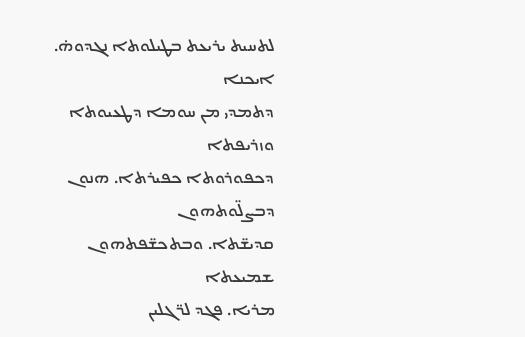ܠܬܚܝܬ ܝܪܝܥܬ ܒܛܝܠܘܬܐ ܢܓܕܘܗ̇. ܐܝܟܢܐ
ܕܬܡܕܝ ܡܢ ܚܘܡܐ ܕܛܥܝܘܬܐ ܘܙܪܝܦܬܐ
ܕܟܦܘܪܘܬܐ ܟܦܝܪܬܐ. ܗܢܘܢ ܕܒܨܠ̈ܘܬܗܘܢ
ܩܕܝܫ̈ܬܐ. ܘܒܬܟܫ̈ܦܬܗܘܢ ܫܡܝܥܬܐ
ܡܪܝܐ. ܦܓܕ ܠܪ̈ܓܠܝܢ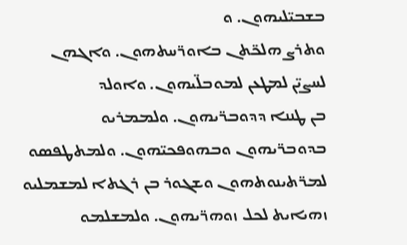ܒܫܒܝ̈ܠܝܗܘܢ. ܘ
ܘܬܪܨ ܗܠܟ̈ܬܢ ܒܐܘܪ̈ܚܬܗܘܢ. ܘܐܓܗܢ
ܠܚܨܝ̈ܢ ܠܡܛܥܢ ܠܡܘܒܠ̈ܝܗܘܢ. ܘܐܘܠܕ
ܒܢ ܛܢܢܐ ܕܕܘܒܪ̈ܝܗܘܢ. ܘܠܡܡܪܝܘ
ܒܕܘܒܪ̈ܝܗܘܢ ܘܒܗܘܦܟܝ̈ܗܘܢ. ܘܠܡܬܛܦܣܘ
ܠܡܪ̈ܬܝܢܘܬܗܘܢ ܘܫܓܘܪ ܒܢ ܪܓܬܐ ܠܡܫܡܠܝܘ
ܙܗܝܐܝܬ ܠܟܠ ܙܘܗܪ̈ܝܗܘܢ. ܘܠܡܫܠܡܘ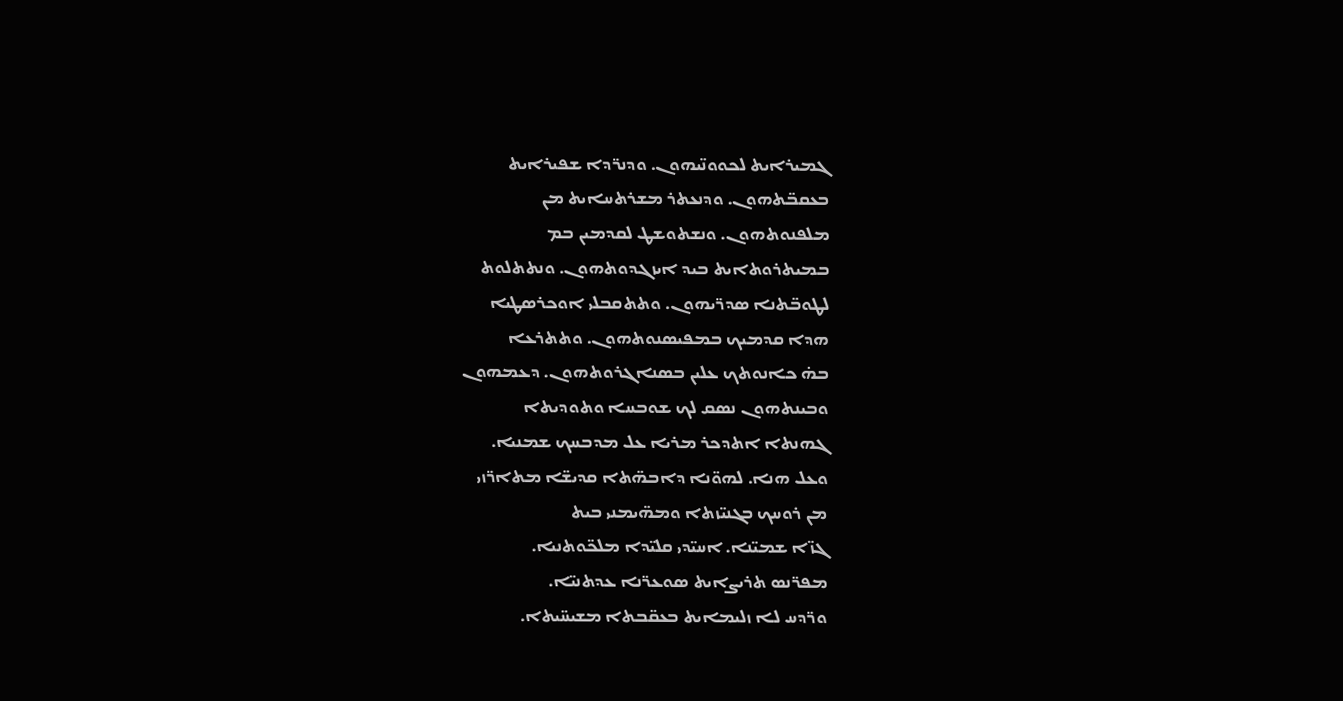ܓܡܝܪܐܝܬ ܠܟܘܘܢ̈ܝܗܘܢ. ܘܕܢܪ̈ܕܐ ܫܦܝܪܐܝܬ
ܒܥܩܒ̈ܬܗܘܢ. ܘܕܢܥܬܪ ܡܫܪܬܚܐܝܬ ܡܢ
ܡܠܦܢܘܬܗܘܢ. ܘܢܫܬܘܫܛ ܠܩܕܡܝܢ ܒܡ
ܒܡܝܬܪܘܬܐܝܬ ܒܝܕ ܐܝܙܓܕܘܬܗܘܢ. ܘܢܬܬܠܘܬ
ܠܛܘܒ̈ܬܢܐ ܣܕܪ̈ܝܗܘܢ. ܘܬܬܩܒܠܝ ܐܘܟܪܣܛܝܐ
ܗܕܐ ܩܕܡܝܟ ܒܡܦܝܣܢܘܬܗܘܢ. ܘܬܬܪܥܐ
ܒܗ̇ ܟܐܢܘܬܟ ܥܠܝܢ ܒܣܢܐܓܪܘܬܗܘܢ. ܕܥܡܗܘܢ
ܘܒܝܢܬܗܘܢ ܢܣܩ ܠܟ ܫܘܒܚܐ ܘܬܘܕܝܬܐ
ܓܗܢܬܐ ܐܬܕܟܪ ܡܪܝܐ ܥܠ ܡܕܒܚܟ ܫܡܢܝܐ.
ܘܥܠ ܗܢܐ. ܠܗܘ̈ܢܐ ܕܐܒܗ̈ܬܐ ܩܕܝܫ̈ܐ ܡܬܐܪ̈ܙܝ
ܡܢ ܪܘܚܟ ܒܓܢܝ̈ܙܬܐ ܘܡܗ̈ܝܡܢܝ ܒܝܬ
ܓܙ̈ܐ ܫܡܝ̈ܢܐ. ܐܚܝ̈ܕܝ ܩܠܝ̈ܕܐ ܡܠܟ̈ܘܬܢܝܐ.
ܡܦܪ̈ܢܣ ܬܪܝܨܐܝܬ ܣܘܥܪ̈ܢܐ ܥܕܬܢܝ̈ܐ.
ܘܪ̈ܕܚ ܠܐ ܙܠܝܡܐܝܬ ܒܥܩ̈ܒܬܐ ܡܫܝܚ̈ܝܬܐ.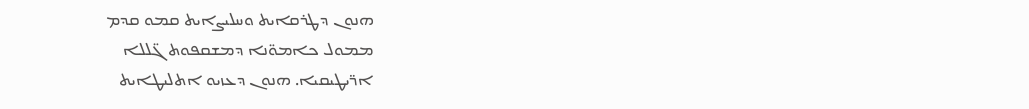ܗܢܘܢ ܕܛܪܩܐܝܬ ܘܚܠܝܨܐܝܬ ܩܡܘ ܩܕܡ
ܡܡܘܠ ܟܐܡܘ̈ܢܐ ܕܡܫܩܦܘܬ ܓ̈ܠܠܐ
ܐܪ̈ܝܛܝܩܝܐ. ܗܢܘܢ ܕܥܙܝܘ ܐܬܠܝܛܐܝܬ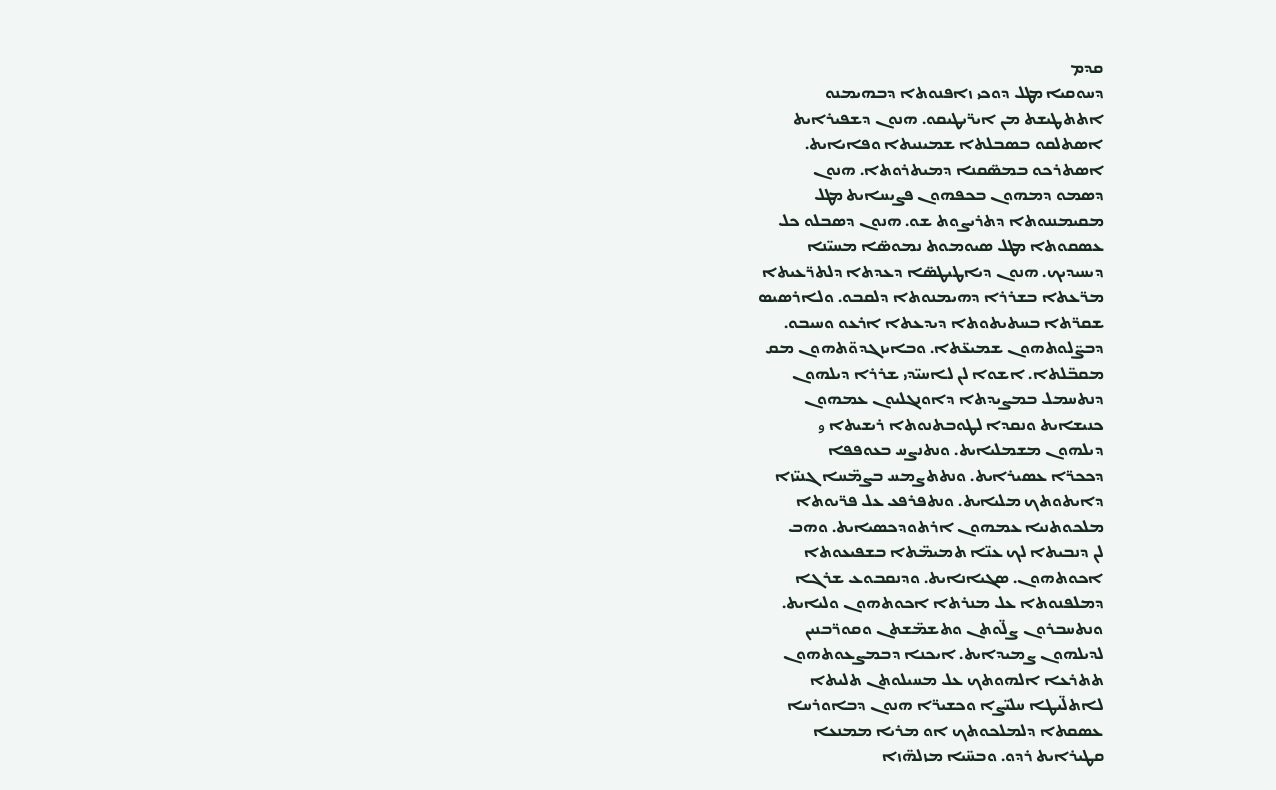ܩܕܡ
ܕܚܘܩܝܐ ܡܛܠ ܕܘܟܝ ܙܐܦܢܘܬܐ ܕܒܗܝܡܢܘ
ܐܬܬܛܝܫܬ ܡܢ ܐܝܪ̈ܝܛܝܩܘ. ܗܢܘܢ ܕܫܦܝܪܐܝܬ
ܐܣܬܠܩܘ ܒܣܒܠܬܐ ܫܡܝܢܝܬܐ ܘܦܐܝܐܝܬ.
ܐܣܬܪܟܘ ܒܡܣ̈ܩܢܐ ܕܡܝܬܪܘܬܐ. ܗܢܘܢ
ܕܣܡܘ ܕܡܗܘܢ ܒܟܦܗܘܢ ܦܨܝܚܐܝܬ ܡܛܠ
ܡܩܝܡܢܢܘܬܐ ܕܬܪܝܨܘܬ ܫܘ. ܗܢܘܢ ܕܣܒܠܘ ܟܠ
ܥܣܩܘܬܐ ܡܛܠ ܣܝܘܡܘܬ ܢܡܘܣ̈ܐ ܡܚܝ̈ܢܐ
ܕܝܚܝܕܝܟ. ܗܢܘܢ ܕܝܐܛܝܛܣ̈ܐ ܕܥܕܬܐ ܕܠܬܪ̈ܥܝܬܐ
ܡܪ̈ܥܬܐ ܒܫܪܪܐ ܕܗܝܡܢܘܬܐ ܕܠܩܒܘ. ܘܠܐܪܣܝܣ
ܫܩܪ̈ܬܐ ܒܚܬܝܬܘܬܐ ܕܝܕܥܬܐ ܐܪܥܘ ܘܚܝܒܘ.
ܕܒܨ̈ܠܘܬܗܘܢ ܫܡܝܥ̈ܬܐ. ܘܒܐܝܙܓܕܘ̈ܬܗܘܢ ܡܩ
ܡܩܒ̈ܠܬܐ. ܐܫܘܐ ܠܢ ܠܐܚܝ̈ܕܝ ܫܪܪܐ ܕܝܠܗܘܢ
ܕܢܬܚܡܠ ܒܡܨܝܕܬܐ ܕܐܘܢܓܠܝܘܢ ܥܡܗܘܢ
ܟܢܝܫܐܝܬ ܘܢܩܕܐ ܠܛܘܒܬܢܘܬܐ ܪܝܫܝܬܐ و
ܕܝܠܗܘܢ ܡܫܡܠܝܐܝܬ. ܘܢܬܢܨܚ ܒܥܘܦܦܐ
ܕܟܟܪ̈ܐ ܥܣܝܪܐܝܬ. ܘܢܬܬܨܡܚ ܒܨܡ̈ܚܐ ܓܢܝ̈ܙܐ
ܕܐܝܬܘܬܟ ܡܠܝܐܝܬ. ܘܢܬܦܪܦܥ ܥܠ ܦܪ̈ܝܘܬܐ
ܡܠܟܘܬܢܝܐ ܥܡܗܘܢ ܐܪܬܘܕܟܣܝܐܝܬ. ܘܗܒ
ܠܢ ܕܢܒܝܬܐ ܠܟ ܥܢ̈ܐ ܬܡܝܡ̈ܬܐ ܒܫܦܝܥܘܬܐ
ܐܟܘܬܗܘܢ. ܣܓܝܐܢܐܝܬ. ܘܕܢܩܒܘܥ ܫܪܓܐ
ܕܡܠܦܢܘܬܐ ܥܠ ܡܢܪܬܐ ܐܟܘܬܗܘܢ ܘܠܝܐܝܬ.
ܘܢܬܚܒܪܘܢ ܨܠ̈ܘܬܢ ܘܬܫܡ̈ܫܬܢ ܘܩܘܪ̈ܒܢܝܢ
ܠܕܝܠܗܘܢ ܨܡܝܕܐܝܬ. ܐܝܟܢܐ ܕܒܡܨܥܘܬܗܘܢ
ܬܬܪܥܐ ܐܠܗܘܬܟ ܥܠ ܡܚܝܠܘܬܢ ܬܠܝܬܐ
ܠܐܬܠ̈ܝܛܐ ܚܠܝ̈ܨܐ ܘܟܫܝܪ̈ܐ ܗܢܘܢ ܕܒܐܘܪܚܐ
ܥܣܩܬܐ ܕܠܡܠܟܘܬܟ ܐܘ ܡܪܝܐ ܡܡܢܥܐ
ܩܛܝܪܐܝܬ ܪܕܘ. ܘܒܚ̈ܝܐ ܡܙܠܗ̈ܙܐ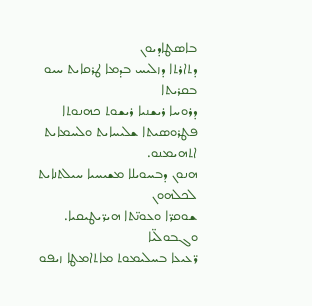ܒܐܣܛܐܕܝܘܢ
ܕܬܐܪܬܐ ܕܙܠܝܚ ܒܕܡܐ ܛܪܩܐܝܬ ܚܝܘ ܒܩܪܝܬܐ
ܕܪܘܚܐ ܪܝܫܢܝܐ ܪܝܫܘܬ ܟܗܢܘܬܐ
ܦܛܪܘܣܝܬܐ ܫܠܝܚܐܝܬ ܘܠܚܡܐܝܬ ܐܬܗܝܡܢܘ.
ܗܢܘܢ ܕܒܚܘܝܠܐ ܡܫܝܚܝܐ ܚܝܠܬܢܐܝܬ ܠܟܠܗܘܢ
ܫܘܩܪ̈ܐ ܘܥܘܢ̈ܬܐ ܗܝܪ̈ܝܛܝܩܝܐ. ܘܓܒܘܠ̈ܝܐ
ܪ̈ܥܝܥܐ ܒܚܠܝܡܘܬ ܡܐܬܐܡܛܐ ܙܝܦܘ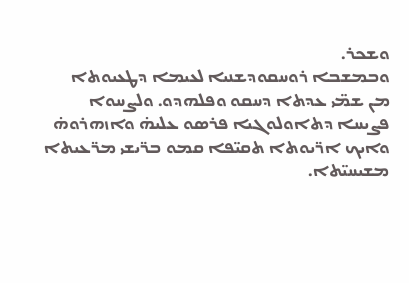ܘܫܟܪ.
ܘܒܡܫܒܐ ܪܘܚܩܘܕܫܢܝܐ ܠܥܝܡܐ ܕܛܥܝܘܬܐ
ܡܢ ܫܡ̈ܝ ܥܕܬܐ ܕܚܩܘ ܘܦܠܗܕܘ. ܘܠܨܚܘܐ
ܦܨܝܚܐ ܕܬܐܘܠܘܓܝܐ ܦܪܣܘ ܥܠܝܗ̇ ܘܐܙܗܪܘܗ̇
ܘܐܝܟ ܐܪ̈ܝܘܬܐ ܬܩܝ̈ܦܐ ܩܡܘ ܒܪ̈ܝܫܝ ܡܪ̈ܥܝܬܐ
ܡܫܝܚܝ̈ܬܐ.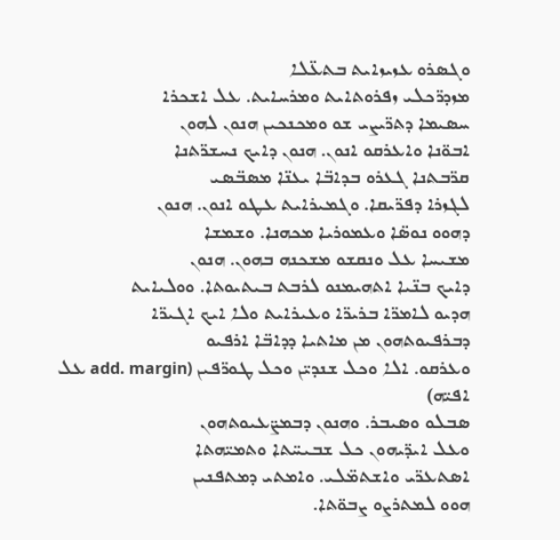ܘܓܣܪܘ ܥܙܝܙܐܝܬ ܒܬܥ̈ܠܐ
ܡܙܕܪ̈ܟܠܝ ܙܦܪܘܬܐܝܬ ܘܡܪܚܐܝܬ. ܥܠ ܐܫܟܪܐ
ܚܣܝܡܐ ܕܬܪ̈ܝܨܝ ܫܘ ܘܡܟܢܟܝܢ ܗܢܘܢ ܠܗܘܢ
ܐܒܘ̈ܢܐ ܘܐܥܪܩܘ ܐܢܘܢ. ܗܢܘܢ ܕܐܝܟ ܢܚܫܪ̈ܬܢܐ
ܩܪ̈ܒܬܢܐ ܓܥܪܘ ܒܕܐܒ̈ܐ ܝܥܢ̈ܐ ܡܣܒ̈ܣܝ
ܠܓܙܪܐ ܕܦܪ̈ܝܩܐ. ܘܓܡܝܪܐܝܬ ܥܛܘ ܐܢܘܢ. ܗܢܘܢ
ܕܗܘܘ ܢܘܣ̈ܐ ܘܥܡܘܪܝܐ ܡܟܗܢܐ. ܘܫܡܫܐ
ܡܫܝܚܐ ܥܠ ܘܢܩܫܘ ܡܫܟܢܗ ܒܗܘܢ. ܗܢܘܢ
ܕܐܝܟ ܒܢ̈ܝܐ ܐܬܗܝܡܢܘ ܠܪܒܬ ܒܝܬܝܘܬܐ. ܘܘܠܝܐܝܬ
ܗܕܝܘ ܠܐܡܪ̈ܐ ܒܪܝܪ̈ܐ ܘܥܝܪܐܝܬ ܘܠܐ ܐܝܟ ܐܓܝܪ̈ܐ
ܕܒܪܦܝܘܬܗܘܢ ܡܢ ܡܐܬܝܐ ܕܕܐܒ̈ܐ ܐܪܦܝܘ
ܘܥܪܩܘ. ܐܠܐ ܘܟܠ ܫܢܕܝ̈ܢ ܘܟܠ ܛܘܪ̈ܦܝܢ (add. margin ܥܠ ܐܦܝ̈ܗ)
ܣܒܠܘ ܘܣܝܒܪ. ܘܗܢܘܢ ܕܒܡܨ̈ܥܝܘܬܗܘܢ
ܘܥܠ ܐܝܕ̈ܝܗܘܢ ܟܠ ܫܒܝܚ̈ܬܐ ܘܬܡܝ̈ܗܬܐ
ܐܣܬܥܪ̈ܝ ܘܐܫܬܡ̈ܠܝ. ܘܐܡܬܝ ܕܡܬܦܢܝܢ
ܗܘܘ ܠܡܬܪܨܘ ܨܒܘ̈ܬܐ.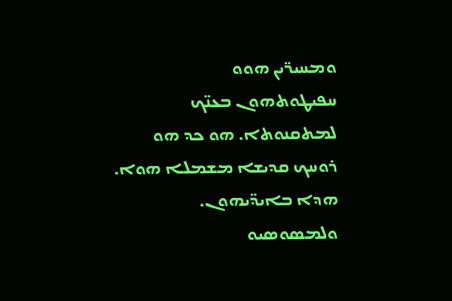ܘܡܚܝܪ̈ܝܢ ܗܘܘ
ܚܦܝܛܘܬܗܘܢ ܒܥܢ̈ܟ ܠܡܬܩܢܘܬܐ. ܗܘ ܟܕ ܗܘ
ܪܘܚܟ ܩܕܝܫܐ ܡܫܡܠܐ ܗܘܐ. ܗܕܐ ܒܐܝܕ̈ܝܗܘܢ.
ܘܠܡܣܘܣܝܘ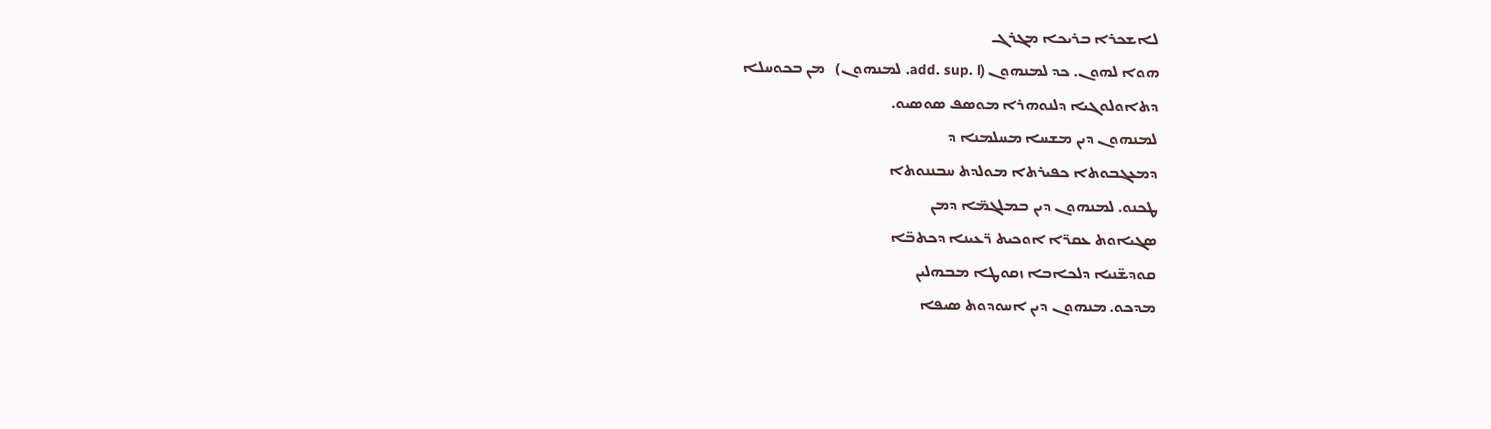ܠܐܫܟܪܐ ܒܪܝܟܐ ܡܓܪܓ
ܗܘܐ ܠܗܘܢ. ܟܕ ܠܡܢܗܘܢ (add. sup. l. ܠܡܢܗܘܢ)   ܡܢ ܒܟܘܚܠܐ
ܕܬܐܘܠܘܓܝܐ ܕܠܢܘܗܪܐ ܡܘܣܦ ܣܘܣܝܘ.
ܠܡܢܗܘܢ ܕܝܢ ܡܫܚܐ ܡܚܠܡܢܐ ܕ
ܕܡܥܓܒܘܬܐ ܟܦܝܪܬܐ ܡܘܠܕܬ ܚܒܢܢܘܬܐ
ܛܟܢܘ. ܠܡܢܗܘܢ ܕܝܢ ܒܡܠܓܡ̈ܐ ܕܡܢ
ܣܓܝܐܘܬ ܥܩܪ̈ܐ ܐܘܟܝܬ ܪ̈ܥܝܢܐ ܕܟܬܒ̈ܐ
ܩܘܕܫ̈ܢܝܐ ܕܠܟܐܒܐ ܙܩܘܛܐ ܡܒܗܠܝܢ
ܡܕܟܘ. ܡܢܗܘܢ ܕܝܢ ܐܚܘܕܘܬ ܣܝܦܐ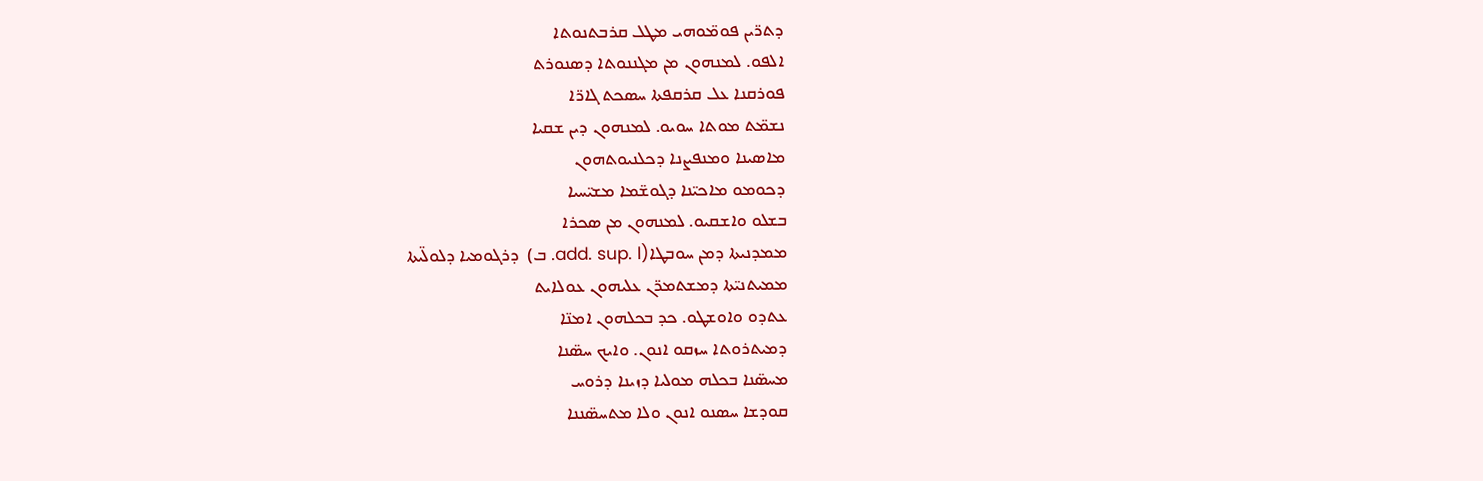ܕܬܪ̈ܝܢ ܦܘܡ̈ܘܗܝ ܡܛܠ ܩܪܒܬܢܘܬܐ
ܐܠܦܘ. ܠܡܢܗܘܢ ܡܢ ܡܓܢܢܘܬܐ ܕܣܢܘܪܬ
ܦܘܪܩܢܐ ܥܠ ܩܪܩܦܬܐ ܚܣܟܬ ܓܐܪ̈ܐ
ܢܫܡ̈ܬ ܡܘܬܐ ܚܘܝܘ. ܠܡܢܗܘܢ ܕܝܢ ܫܩܝܐ
ܡܐܣܝܢܐ ܘܡܢܦܨܢܐ ܕܟܠܢܝܘܬܗܘܢ
ܕܟܘܡܘ ܡܐܟܝ̈ܢܐ ܕܓܘܫ̈ܡܐ ܡܫܝ̈ܚܝܐ
ܒܫܠܘ ܘܐܫܩܝܘ. ܠܡܢܗܘܢ ܡܢ ܣܟܪܐ
ܡܡܕܢܝܬܐ ܕܡܢ ܚܘܒܛܐ(add. sup. l. ܒ)  ܕܪܓܘܡܝܐ ܕܠܘܠ̈ܝܬܐ
ܡܡܝܬܢܝ̈ܬܐ ܕܡܫܬܡܪ̈ܢ ܥܠܝܗܘܢ ܥܘܠܐܝܬ
ܥܬܕܘ ܘܐܘܫܛܘ. ܟܕ ܒܟܠܗܘܢ ܐܡܢ̈ܐ
ܕܡܝܬܪܘܬܐ ܚܙܩܘ ܐܢܘܢ. ܘܐܝܟ ܚܣ̈ܢܐ
ܡܚܣ̈ܢܐ ܒܟܠܗ ܡܘܠܝܐ ܕܙܝܢܐ ܕܪܘܚ
ܩܘܕܫܐ ܚܣܢܘ ܐܢܘܢ ܘܠܐ ܡܬܚܣ̈ܢܢܐ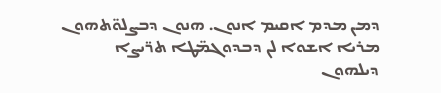ܕܡܢ ܡܕܡ ܐܩܝܡ ܐܢܘܢ. ܗܢܘܢ ܕܒܨܠܘ̈ܬܗܘܢ
ܡܪܝܐ ܐܫܘܐ ܠܢ ܕܒܕܘܓܡ̈ܛܐ ܬܪ̈ܝܨܐ
ܕܝܠܗܘܢ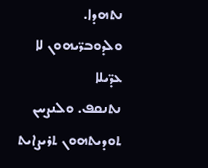ܢܬܗܕܐ. ܘܠܕܘܒܪ̈ܝܗܘܢ ܠܐ ܥܕ̈ܝܠܐ
ܢܬܢܩܦ. ܘܠܢܨܚܢ ܬܘܕܝܬܗܘܢ ܬܪܝܨܐܝܬ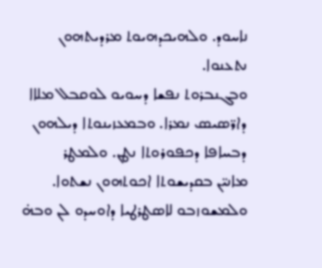ܢܐܚܘܕ. ܘܠܗܝܟܕܗܝܘܬ ܡܪܕܝܬܗܘܢ ܢܬܥܢܘܐ.
ܘܒܓܢܒܪܘܬ ܢܦܫܐ ܕܚܘܝܘ ܠܘܩܒܠ ܡܠܐܐ
ܕܐܪ̈ܣܝܣ ܢܡܪܐ. ܘܒܡܥܙܝܢܘܬܐ ܕܝܠܗܘܢ
ܕܒܚܐܦܐ ܕܟܦܘܪܘܬܐ ܢܛܢ. ܘܠܡܛܪ
ܡܐܢܝ̈ܢ ܒܩܕܝܫܘܬܐ ܐܟܘܬܗܘܢ ܢܫܬܘܐ.
ܘܠܡܫܘܙܒܘ ܠܐܣܛܪܛܝܐ ܕܐܘܚܕܘ ܠܢ ܘܒܗ̇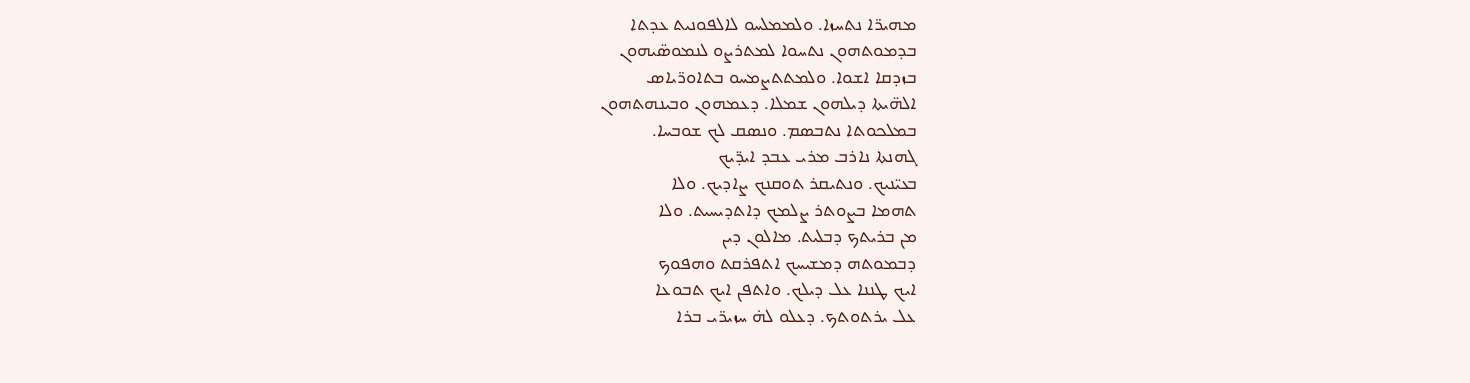ܡܗܝܪ̈ܐ ܢܬܚܙܐ. ܘܠܡܡܠܚܘ ܠܐܠܦܘܢܝܬ ܥܕܬܐ
ܒܕܡܘܬܗܘܢ ܢܬܚܘܐ ܠܡܬܪܨܘ ܠܢܡܘܣ̈ܝܗܘܢ
ܒܙܕܩܐ ܐܫܘܐ. ܘܠܡܬܬܨܡܚܘ ܒܬܐܘܪ̈ܝܐܣ
ܐܠܗ̈ܝܬܐ ܕܝܠܗܘܢ ܫܡܠܐ. ܕܥܡܗܘܢ ܘܒܝܢܗܬܗܘܢ
ܒܡܠܟܘܬܐ ܢܬܒܣܡ. ܘܢܣܩ ܠܟ ܫܘܒܚܐ.
ܓܗܢܬܐ ܢܐܪܒ ܡܪܝ ܥܒܕ ܐܝܕ̈ܝܟ
ܒܥܝ̈ܢܝܟ. ܘܢܬܝܩܪ ܬܘܩܢܟ ܨܐܕܝܟ. ܘܠܐ
ܬܗܡܐ ܒܨܘܬܪ ܨܠܡܟ ܕܐܬܕܝܚܝܬ. ܘܠܐ
ܡܢ ܒܪܝܬܟ ܕܒܠܝܬ. ܡܐܠܘܢ ܕܝܢ
ܕܒܡܘܬܗ ܕܡܫܝܚܟ ܐܬܦܪܩܬ ܘܗܦܘܟ
ܐܝܟ ܛܢܢܐ ܥܠ ܕܝܠܟ. ܘܐܬܦܢ ܐܝܟ ܬܒܘܥܐ
ܥܠ ܝܪܬܘܬܟ. ܕܥܠܘ ܠܗ̇ ܚܙܝܪ̈ܝ ܒܪܐ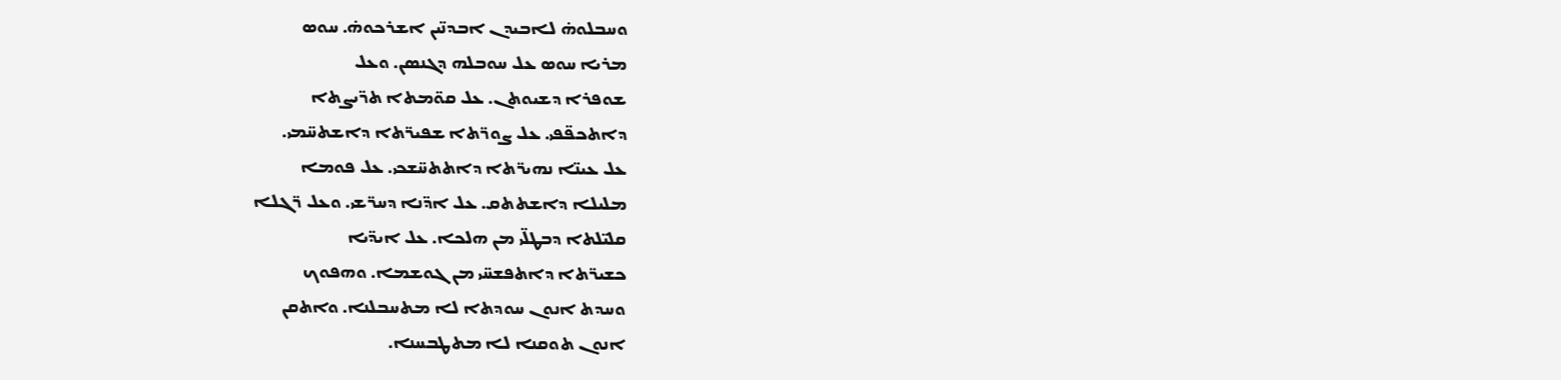ܘܚܒܠܘܗ̇ ܠܐܒܝܕܢ ܐܒܕܢ̈ܝܢ ܐܫܪܟܘܗ̇. ܚܘܣ
ܡܪܝܐ ܚܘܣ ܥܠ ܚܘܒܠܗ ܕܓܢܣܢ. ܘܥܠ
ܫܘܦܪܐ ܕܫܝܘܬܢ. ܥܠ ܩܘ̈ܡܬܐ ܬܖ̈ܝܨܬܐ
ܕܐܬܟܦ̈ܦܝ. ܥܠ ܨܘܪ̈ܬܐ ܫܦܝܪ̈ܬܐ ܕܐܫܬܚ̈ܡܝ.
ܥܠ ܥܝܢ̈ܐ ܢܗܝܪ̈ܬܐ ܕܐܬܬܚ̈ܫܟܝ. ܥܠ ܦܘܡܐ
ܡܠܝܠܐ ܕܐܫܬܬܩ. ܥܠ ܐܕ̈ܢܐ ܕܚܪ̈ܫܝ. ܘܥܠ ܪ̈ܓܠܐ
ܩܠܝ̈ܠܬܐ ܕܒܛܠ̈ܝ ܡܢ ܗܠܟܐ. ܥܠ ܐܝܕ̈ܝܐ
ܟܫܝܪ̈ܬܐ ܕܐܬܦܫܚ̈ܝ ܡܢ ܓܘܫܡܐ. ܘܗܦܘܟ
ܘܚܕܬ ܐܢܘܢ ܚܘܕܬܐ ܠܐ ܡܬܚܒܠܢܐ. ܘܐܬܩܢ
ܐܢܘܢ ܬܘܩܢܐ ܠܐ ܡܬܛܒܚܢܐ.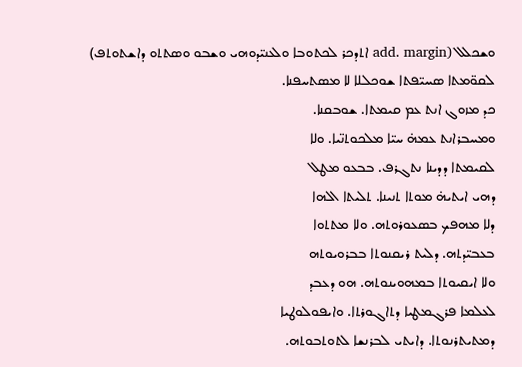ܘܫܟܠܠ (add. margin ܐܬܕܟܪ ܠܟܬܘܒܐ ܘܠܥܢܝ̈ܕܘܗܝ ܘܫܒܘ ܘܣܬܬܘ ܕܐܫܬܘܬܦ)
ܠܩܘ̈ܡܬܐ ܣܚܝ̈ܦܬܐ ܫܘܟܠܠܐ ܠܐ ܡܣܬܚܦܢܐ.
ܟܕ ܡܙܘܓ ܐܢܬ ܥܡ ܩܝܡܬܐ. ܫܘܒܩܢܐ.
ܘܡܚܒܪܐܢܬ ܥܡܗ̇ ܚܝ̈ܐ ܡܠܟܘܬܢ̈ܝܐ. ܘܠܐ
ܠܩܝܡܬܐ ܕܕܝܢܐ ܢܬܓܪܦ. ܒܒܥܘ ܡܛܠ
ܕܗܝ ܐܝܬܝܗ̇ ܡܘܬܐ ܬܢܝܢܐ. ܬܠܝܬܐ ܐܠܗܐ
ܕܠܐ ܡܗܦܟ ܒܣܥܘܪܘܬܗ. ܘܠܐ ܡܬܬܘܐ
ܒܥܒܝ̈ܕܬܗ. ܕܠܝܬ ܪܝܩܢܘܬܐ ܒܒܪܘܝܘܬܗ
ܘܠܐ ܐܝܩܝܘܬܐ ܒܡܗܘܝܢܘܬܗ. ܗܘ ܕܥܒܕ
ܠܥܠܡܐ ܦܪܓܡܛܝܐ ܕܬܐܓܘܪܬܐ. ܘܐܝܦܘܠܘܛܝܐ
ܕܡܬܝܬܪܢܘܬܐ. ܕܐܝܬܝ ܠܒܪܢܫܐ ܠܬܘܬܒܘܬܗ.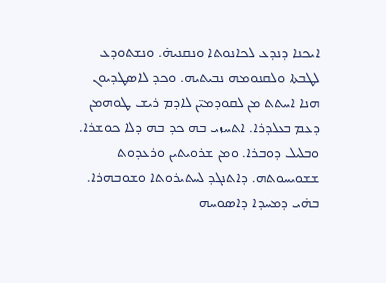ܐܝܟܢܐ ܕܢܕܥ ܠܟܐܢܘܬܐ ܘܢܩܢܝܗ̇. ܘܢܫܬܘܕܥ
ܠܛܒܬܐ ܘܠܩܢܘܡܗ ܢܒܝܬܝܗ. ܘܟܕ ܠܐܣܛܕܝܘܢ
ܗܢܐ ܐܚܬܬ ܡܢ ܠܩܘܕܡܝ̈ܢ ܠܐܕܡ ܪܝܫ ܛܘܗܡܢ
ܕܥܡ ܒܥܠܕܪܐ. ܐܬܚܙܝ ܒܗ ܟܕ ܒܗ ܕܠܐ ܟܘܫܪܐ.
ܘܒܠܝܠ ܕܘܒܪܐ. ܘܡܢ ܫܪܘܝܬܝܢ ܘܪܥܕܘܬ
ܫܫܘܝܚܘܬܗ. ܕܐܬܢܓܕ ܠܚܬܝܪܘܬܐ ܘܫܘܒܗܪܐ.
ܒܗ̇ܝ ܕܡܚܕܐ ܕܐܣܘܚܗ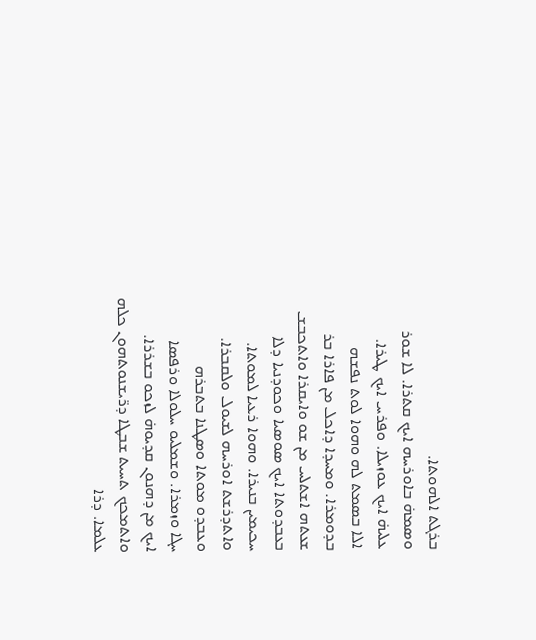ܒܪܓܬ ܐܠܗܘܬܐ.
ܘܣܡܗ̇ ܒܐܘܪܚܗ ܐܝܟ ܩܬܪܐ. ܠܐ ܫܘܪ
ܥܠܝܗ̇ ܐܝܟ ܥܘܙܝܠܐ. ܘܦܪܚ ܐܝܟ ܛܝܪܐ.
ܐܠܐ ܒܣܡܬ ܠܗ ܘܗܘܐ ܠܘܬ ܢܦܫܗ
ܒܕܘܡܪܐ. ܘܡܚܕܐ ܕܐܟܠ ܡܢ ܦܐܪܐ ܒܪ
ܫܥܬܗ ܐܫܬܠܚ ܡܢ ܫܘ ܘܐܝܩܪܐ ܘܐܬܟܒܫ
ܒܥܒܕܘܬܐ ܐܝܟ ܣܘܣܝܐ ܘܟܘܕܢܝܐ ܕܠܐ
ܚܟܝܡܝܢ ܒܢܝܪܐ. ܘܗܘܐ ܪܥܝܐ ܠܡܘܬܐ.
ܘܐܬܕܪܫܬ ܐܘܪܚܗ ܠܫܝܘܠ ܘܠܩܒܪܐ.
ܘܥܒܕܘ ܡܘܬܐ ܘܣܛܢܐ ܒܬܒܪܗ
ܚܓܐ ܘܙܡܪܐ. ܘܫܡܠܝܘ ܚܠܘܠܐ ܘܪܦܣܐ
ܐܝܟ ܡܢ ܕܗܢܘܢ ܩܕܝܘܗ̇ ܠܙܟܘ ܒܫܪܪܐ.
ܘܐܬܡܟܟ ܬܚܝܬ ܫܒܛܐ ܕܪ̈ܝܫܢܘܬܗܘܢ ܟܠܗ
ܥܠܡܐ. ܕܪܐ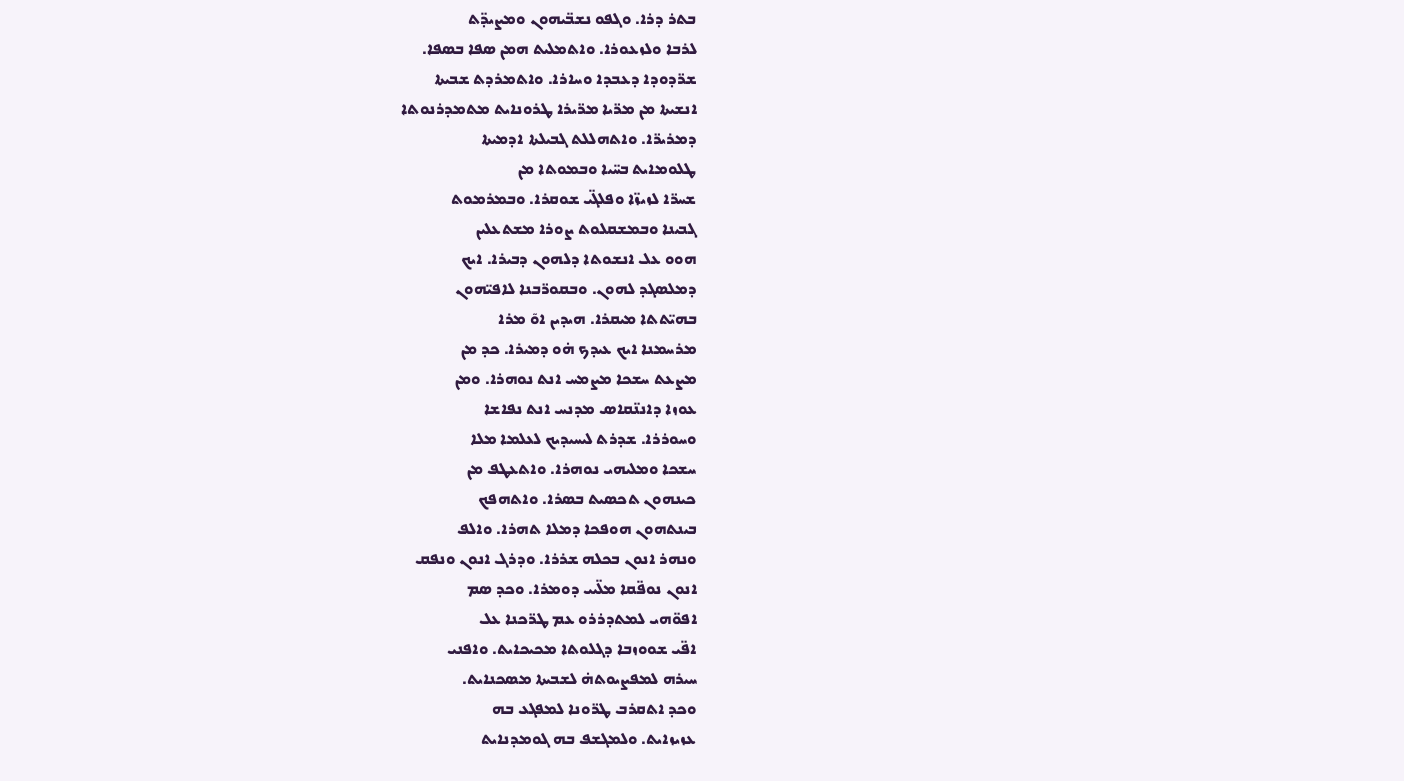ܒܬܪ ܕܪܐ. ܘܓܦܘ ܢܫܒ̈ܝܗܘܢ ܘܡܨܝܕ̈ܬ
ܠܪܒܐ ܘܠܙܥܘܪܐ. ܘܐܬܡܠܝܬ ܗܡܢ ܣܦܐ ܒܣܦܐ.
ܫܪ̈ܕܘܕܐ ܕܥܒܕܐ ܘܚܐܪܐ. ܘܐܬܡܪܕܬ ܫܒܝܬܐ
ܐܢܫܝܬܐ ܡܢ ܡܪ̈ܝܐ ܡܪ̈ܝܪܐ ܛܪܘܢܐܝܬ ܡܬܡܕܪܢܘܬܐ
ܕܡܪܝܪ̈ܐ. ܘܐܬܗܠܠܬ ܓܒܝܠܬܐ ܐܕܡܝܬܐ
ܛܠܘܡܐܝܬ ܒܚ̈ܝܐ ܘܒܡܘܬܐ ܡܢ
ܫܚܪ̈ܐ ܠܙܝܙ̈ܐ ܘܦܠܓ̈ܝ ܫܘܩܪܐ. ܘܒܡܪܡܘܬ
ܓܒܝܢܐ ܘܒܡܫܩܠܘܬ ܨܘܪܐ ܡܫܬܥܠܝܢ
ܗܘܘ ܥܠ ܐܢܫܘܬܐ ܕܠܗܘܢ ܕܒܝܪܐ. ܐܝܟ
ܕܡܠܣܓܕ ܠܗܘܢ. ܘܒܩܘܪ̈ܒܢܐ ܠܐܦܝ̈ܗܘܢ
ܒܗܝ̈ܬܬܐ ܡܝܩܪܐ. ܗܝܕܝܢ ܐܘ̃ ܡܪܐ
ܡܪܚܡܢܐ ܐܝܟ ܥܝܕܟ ܗ̇ܘ ܕܡܝܪܐ. ܟܕ ܡܢ
ܡܨܥܬ ܚܫܟܐ ܡܨܡܚ ܐܢܬ ܢܘܗܪܐ. ܘܡܢ
ܥܘܙܐ ܕܐܢܢ̈ܩܐܣ ܡܕܢܚ ܐܢܬ ܢܦܐܫܐ
ܘܚܘܪܪܐ. ܫܕܪܬ ܠܝܚܝܕܝܟ ܠܥܠܡܐ ܡܠܐ
ܚܫܟܐ ܘܡܠܝܗܝ ܢܘܗܪܐ. ܘܐܬܥܛܦ ܡܢ
ܟܝܢܗܘܢ ܬܟܣܝܬ ܒܣܪܐ. ܘܐܬܗܦܟ
ܒܝܢܬܗܘܢ ܗܘܦܟܐ ܕܡܠܐ ܬܗܪܐ. ܘܐܠܦ
ܘܢܗܪ ܐܢܘܢ ܒܟܠܗ ܫܪܪܐ. ܘܕܪܓ ܐܢܘܢ ܘܢܦܩ
ܐܢܘܢ ܢܘܦ̈ܩܐ ܡܠ̈ܝܝ ܕܘܡܪܐ. ܘܟܕ ܣܡ
ܐܦܘ̈ܗܝ ܠܡܬܕܪܪܘ ܥܡ ܛܪ̈ܟܢܐ ܥܠ
ܐܦ̈ܝ ܫܘܘܙܒܐ ܕܓܠܘܬܐ ܡܟܝܟܐܝܬ. ܘܐܦܢܝ
ܚܝܪܗ ܠܡܦܨܝܘܬܗ̇ ܠܫܒܝܬܐ ܡܣܟܢܐܝܬ.
ܘܟܕ ܐܬܩܪܒ ܛܪ̈ܘܢܐ ܠܡܦܓܥ ܒܗ
ܥܙܝܙܐܝܬ. ܘܠܡܓܫܦ ܒܗ ܓܘܡܕܢܐܝܬ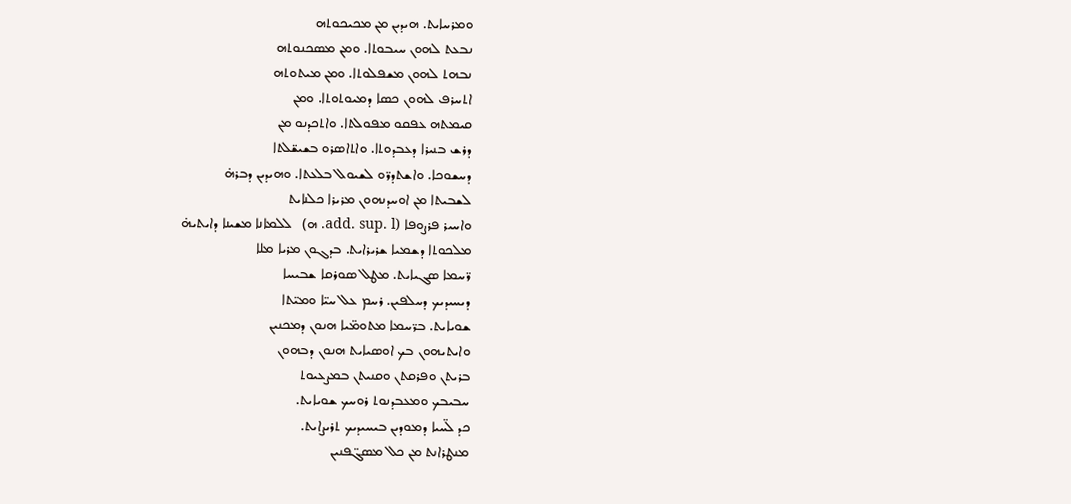ܘܡܪܚܐܝܬ. ܗܝܕܝܢ ܡܢ ܡܟܝܟܘܬܗ
ܢܒܥܬ ܠܗܘܢ ܚܝܒܘܬܐ. ܘܡܢ ܡܣܟܢܘܬܗ
ܢܒܗܬ ܠܗܘܢ ܡܫܦܠܘܬܐ. ܘܡܢ ܡܝܬܘܬܗ
ܐܬܚܪܦ ܠܗܘܢ ܟܣܐ ܕܡܝܘܬܘܬܐ. ܘܡܢ
ܩܝܡܬܗ ܥܦܩܘ ܡܦܘܠܬܐ. ܘܐܬܟܕܢܘ ܡܢ
ܕܪܫ ܒܢܝܪܐ ܕܥܒܕܘܬܐ. ܘܐܬܐܣܪܘ ܒܫܝܫ̈ܠܬܐ
ܕܚܫܘܟܐ. ܘܐܫܬܕܪ̈ܘ ܠܫܝܘܠ ܒܠܥܬܐ. ܘܗܝܕܝܢ ܕܒܪܗ̇
ܠܫܒܝܬܐ ܡܢ ܐܘܚܕܢܗܘܢ ܡܪܝܪܐ ܟܠܢܐܝܬ
ܘܐܚܝܪ ܦܪܨܘܦܐ (add. sup. l. ܗ)   ܠܠܡܐܢܐ ܡܫܝܢܐ ܕܐܝܬܝܗ̇
ܡܠܟܘܬܐ ܕܫܡܝܐ ܫܪܝܪܐܝܬ. ܒܕܓܘܢ ܡܪܝܐ ܡܠܐ
ܪ̈ܚܡܐ ܣܓܝܐܝܬ. ܡܛܠ ܣܘܪܩܐ ܫܒܝܚܐ
ܕܝܚܝܕܝܟ ܕܚܠܦܝܢ. ܪܚܡ ܥܠ ܚܝ̈ܐ ܘܡܝ̈ܬܐ
ܫܘܝܐܝܬ. ܒܪ̈ܚܡܐ ܡܬܘܡ̈ܝܐ ܗܢܘܢ ܕܡܟܢܝܢ
ܘܐܝܬܝܗܘܢ ܒܟ ܐܘܣܝܐܝܬ ܗܢܘܢ ܕܒܗܘܢ
ܒܪܝܬܢ ܘܦܪܩܬܢ ܘܩܢܝܬܢ ܒܡܨܥܝܘܬ
ܚܒܝܒܟ ܘܡܥܒܕܢܘܬ ܪܘܚܟ ܫܘܝܐܝܬ.
ܟܕ ܠ̈ܚܝܐ ܕܡܘܕܝܢ ܒܝܚܝܕܝܟ ܬܪܝܨܐܝܬ.
ܡܢܛܪܐܢܬ ܡܢ ܟܠ ܡܣܓ̈ܦܢܝܢ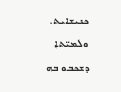ܟܢܝܫܐܝܬ.
ܘܠܡܝ̈ܬܐ ܕܫܟܒܘ ܒܗ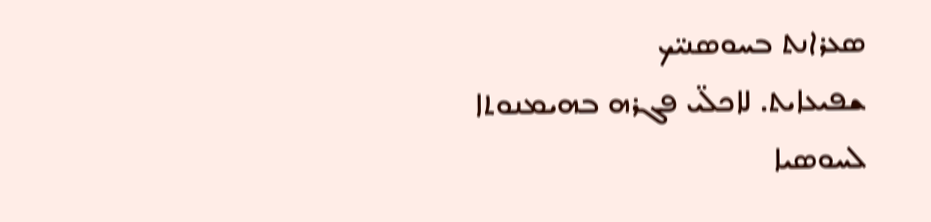ܣܥܪܐܢܬ ܒܚܘܣܢܝ̈ܟ
ܫܦܝܥܐܝܬ. ܠܐܟܠ̈ܝ ܦܓܪܗ ܒܗܝܡܢܘܬܐ
ܠܚܘܣܝܐ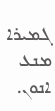ܓܡܝܪܐ ܡܢܥ ܐܢܘܢ.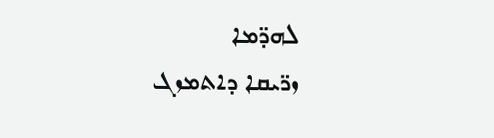ܠܗܕ̈ܡܐ
ܙܪ̈ܝܩܐ ܕܐܬܡܙܓ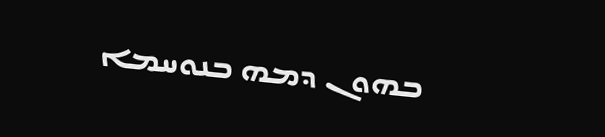ܒܗܘܢ ܕܡܗ ܒܢܘܚܡܐ